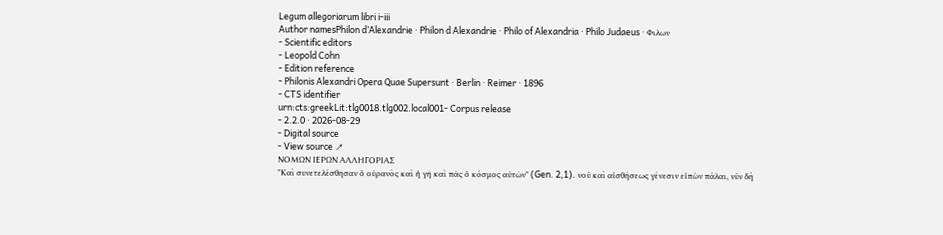Legum allegoriarum libri i‑iii
Author namesPhilon d’Alexandrie · Philon d Alexandrie · Philo of Alexandria · Philo Judaeus · Φιλων
- Scientific editors
- Leopold Cohn
- Edition reference
- Philonis Alexandri Opera Quae Supersunt · Berlin · Reimer · 1896
- CTS identifier
urn:cts:greekLit:tlg0018.tlg002.local001- Corpus release
- 2.2.0 · 2026-08-29
- Digital source
- View source ↗
ΝΟΜΩΝ ΙΕΡΩΝ ΑΛΛΗΓΟΡΙΑΣ
"Καὶ συνετελέσθησαν ὁ οὐρανὸς καὶ ἡ γῆ καὶ πᾶς ὁ κόσμος αὐτῶν" (Gen. 2,1). νοῦ καὶ αἰσθήσεως γένεσιν εἰπὼν πάλαι, νῦν δὴ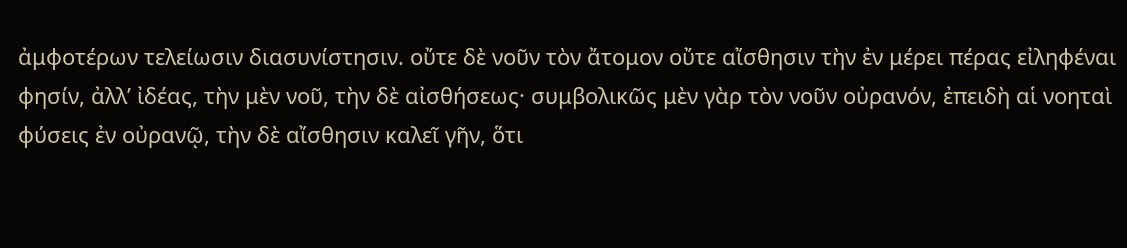ἀμφοτέρων τελείωσιν διασυνίστησιν. οὔτε δὲ νοῦν τὸν ἄτομον οὔτε αἴσθησιν τὴν ἐν μέρει πέρας εἰληφέναι φησίν, ἀλλ’ ἰδέας, τὴν μὲν νοῦ, τὴν δὲ αἰσθήσεως· συμβολικῶς μὲν γὰρ τὸν νοῦν οὐρανόν, ἐπειδὴ αἱ νοηταὶ φύσεις ἐν οὐρανῷ, τὴν δὲ αἴσθησιν καλεῖ γῆν, ὅτι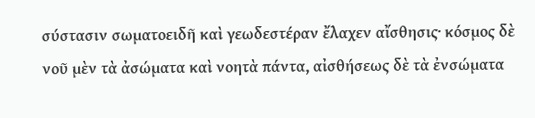σύστασιν σωματοειδῆ καὶ γεωδεστέραν ἔλαχεν αἴσθησις· κόσμος δὲ νοῦ μὲν τὰ ἀσώματα καὶ νοητὰ πάντα, αἰσθήσεως δὲ τὰ ἐνσώματα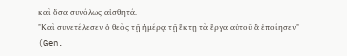καὶ ὅσα συνόλως αἰσθητά.
"Καὶ συνετέλεσεν ὁ θεὸς τῇ ἡμέρᾳ τῇ ἕκτῃ τὰ ἔργα αὐτοῦ ἃ ἐποίησεν" (Gen.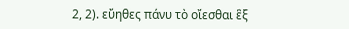2, 2). εὔηθες πάνυ τὸ οἴεσθαι ἓξ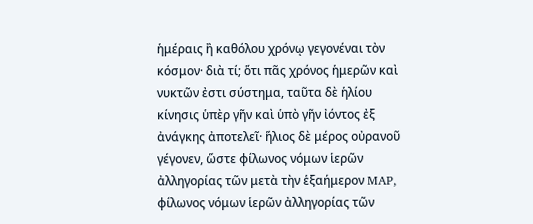ἡμέραις ἢ καθόλου χρόνῳ γεγονέναι τὸν κόσμον· διὰ τί; ὅτι πᾶς χρόνος ἡμερῶν καὶ νυκτῶν ἐστι σύστημα, ταῦτα δὲ ἡλίου κίνησις ὑπὲρ γῆν καὶ ὑπὸ γῆν ἰόντος ἐξ ἀνάγκης ἀποτελεῖ· ἥλιος δὲ μέρος οὐρανοῦ γέγονεν, ὥστε φίλωνος νόμων ἱερῶν ἀλληγορίας τῶν μετὰ τὴν ἑξαήμερον MAP, φίλωνος νόμων ἱερῶν ἀλληγορίας τῶν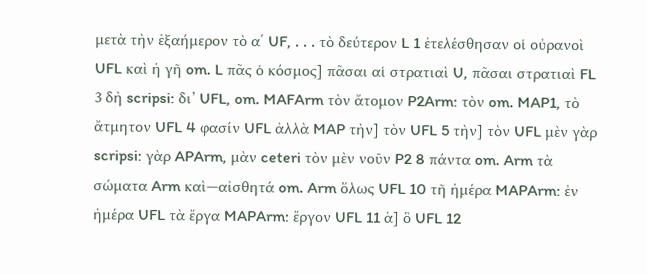μετὰ τὴν ἑξαήμερον τὸ α΄ UF, . . . τὸ δεύτερον L 1 ἐτελέσθησαν οἱ οὐρανοὶ UFL καὶ ἡ γῆ om. L πᾶς ὁ κόσμος] πᾶσαι αἱ στρατιαὶ U, πᾶσαι στρατιαὶ FL 3 δὴ scripsi: δι’ UFL, om. MAFArm τὸν ἄτομον P2Arm: τὸν om. MAP1, τὸ ἄτμητον UFL 4 φασίν UFL ἀλλὰ MAP τὴν] τὸν UFL 5 τὴν] τὸν UFL μὲν γὰρ scripsi: γὰρ APArm, μὰν ceteri τὸν μὲν νοῦν P2 8 πάντα om. Arm τὰ σώματα Arm καὶ—αἰσθητά om. Arm ὅλως UFL 10 τῆ ἡμέρα MAPArm: ἐν ἡμέρα UFL τὰ ἔργα MAPArm: ἔργον UFL 11 ἁ] ὃ UFL 12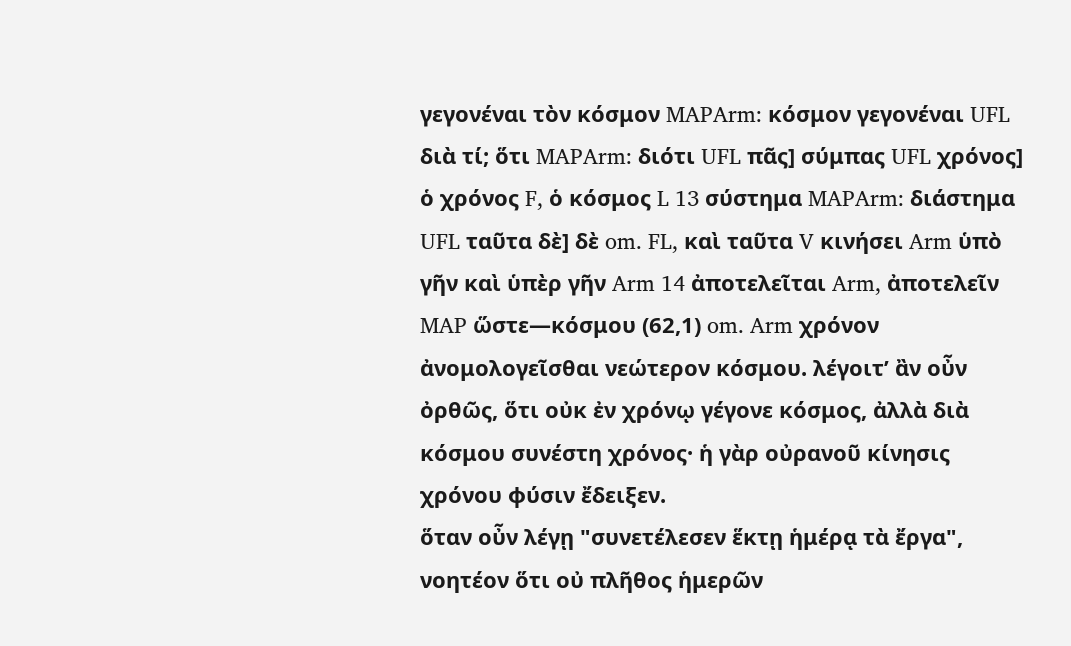γεγονέναι τὸν κόσμον MAPArm: κόσμον γεγονέναι UFL διὰ τί; ὅτι MAPArm: διότι UFL πᾶς] σύμπας UFL χρόνος] ὁ χρόνος F, ὁ κόσμος L 13 σύστημα MAPArm: διάστημα UFL ταῦτα δὲ] δὲ om. FL, καὶ ταῦτα V κινήσει Arm ὑπὸ γῆν καὶ ὑπὲρ γῆν Arm 14 ἀποτελεῖται Arm, ἀποτελεῖν MAP ὥστε—κόσμου (62,1) om. Arm χρόνον ἀνομολογεῖσθαι νεώτερον κόσμου. λέγοιτ’ ἂν οὖν ὀρθῶς, ὅτι οὐκ ἐν χρόνῳ γέγονε κόσμος, ἀλλὰ διὰ κόσμου συνέστη χρόνος· ἡ γὰρ οὐρανοῦ κίνησις χρόνου φύσιν ἔδειξεν.
ὅταν οὖν λέγῃ "συνετέλεσεν ἕκτῃ ἡμέρᾳ τὰ ἔργα", νοητέον ὅτι οὐ πλῆθος ἡμερῶν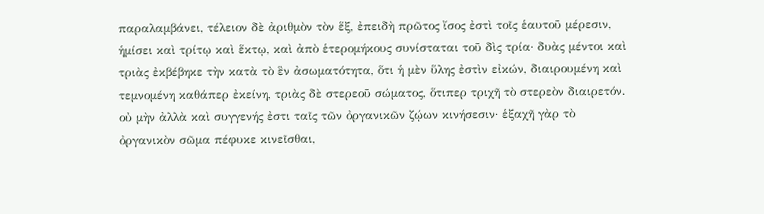παραλαμβάνει, τέλειον δὲ ἀριθμὸν τὸν ἕξ, ἐπειδὴ πρῶτος ἴσος ἐστὶ τοῖς ἑαυτοῦ μέρεσιν, ἡμίσει καὶ τρίτῳ καὶ ἕκτῳ, καὶ ἀπὸ ἑτερομήκους συνίσταται τοῦ δὶς τρία· δυὰς μέντοι καὶ τριὰς ἐκβέβηκε τὴν κατὰ τὸ ἓν ἀσωματότητα, ὅτι ἡ μὲν ὕλης ἐστὶν εἰκών, διαιρουμένη καὶ τεμνομένη καθάπερ ἐκείνη, τριὰς δὲ στερεοῦ σώματος, ὅτιπερ τριχῆ τὸ στερεὸν διαιρετόν.
οὐ μὴν ἀλλὰ καὶ συγγενής ἐστι ταῖς τῶν ὀργανικῶν ζῴων κινήσεσιν· ἑξαχῆ γὰρ τὸ ὀργανικὸν σῶμα πέφυκε κινεῖσθαι,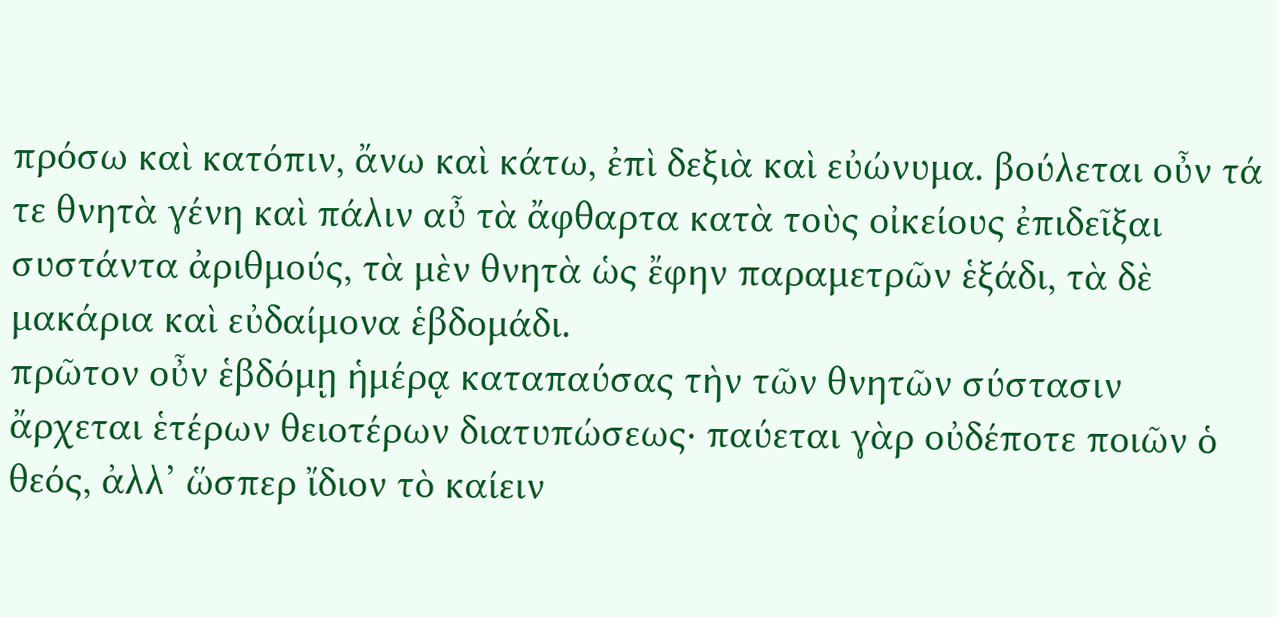πρόσω καὶ κατόπιν, ἄνω καὶ κάτω, ἐπὶ δεξιὰ καὶ εὐώνυμα. βούλεται οὖν τά τε θνητὰ γένη καὶ πάλιν αὖ τὰ ἄφθαρτα κατὰ τοὺς οἰκείους ἐπιδεῖξαι συστάντα ἀριθμούς, τὰ μὲν θνητὰ ὡς ἔφην παραμετρῶν ἑξάδι, τὰ δὲ μακάρια καὶ εὐδαίμονα ἑβδομάδι.
πρῶτον οὖν ἑβδόμῃ ἡμέρᾳ καταπαύσας τὴν τῶν θνητῶν σύστασιν ἄρχεται ἑτέρων θειοτέρων διατυπώσεως· παύεται γὰρ οὐδέποτε ποιῶν ὁ θεός, ἀλλ’ ὥσπερ ἴδιον τὸ καίειν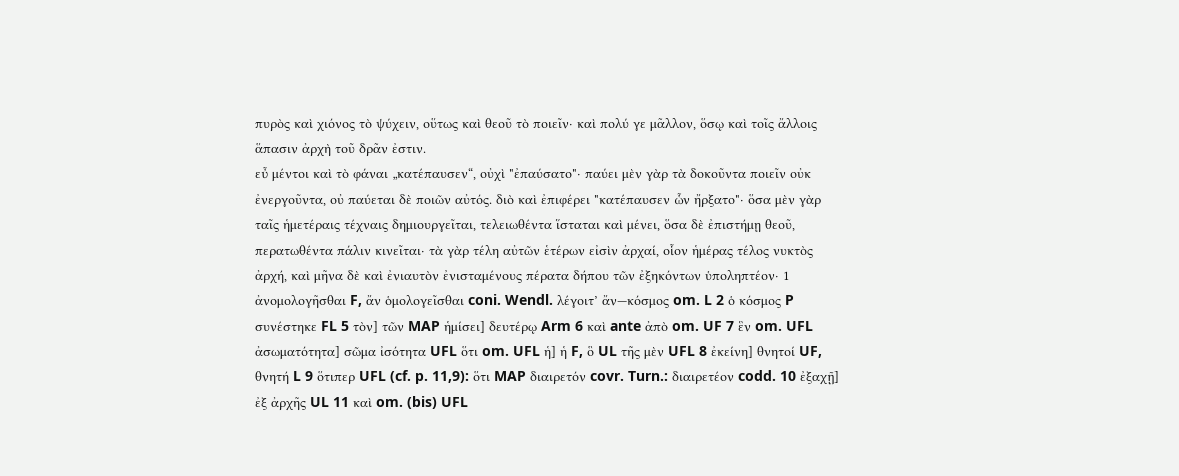πυρὸς καὶ χιόνος τὸ ψύχειν, οὕτως καὶ θεοῦ τὸ ποιεῖν· καὶ πολύ γε μᾶλλον, ὅσῳ καὶ τοῖς ἄλλοις ἅπασιν ἀρχὴ τοῦ δρᾶν ἐστιν.
εὖ μέντοι καὶ τὸ φάναι „κατέπαυσεν“, οὐχὶ "ἐπαύσατο"· παύει μὲν γὰρ τὰ δοκοῦντα ποιεῖν οὐκ ἐνεργοῦντα, οὐ παύεται δὲ ποιῶν αὐτός. διὸ καὶ ἐπιφέρει "κατέπαυσεν ὧν ἤρξατο"· ὅσα μὲν γὰρ ταῖς ἡμετέραις τέχναις δημιουργεῖται, τελειωθέντα ἵσταται καὶ μένει, ὅσα δὲ ἐπιστήμῃ θεοῦ, περατωθέντα πάλιν κινεῖται· τὰ γὰρ τέλη αὐτῶν ἑτέρων εἰσὶν ἀρχαί, οἷον ἡμέρας τέλος νυκτὸς ἀρχή, καὶ μῆνα δὲ καὶ ἐνιαυτὸν ἐνισταμένους πέρατα δήπου τῶν ἐξηκόντων ὑποληπτέον· 1 ἀνομολογῆσθαι F, ἄν ὁμολογεῖσθαι coni. Wendl. λέγοιτ’ ἄν—κόσμος om. L 2 ὁ κόσμος P συνέστηκε FL 5 τὸν] τῶν MAP ἡμίσει] δευτέρῳ Arm 6 καὶ ante ἀπὸ om. UF 7 ἓν om. UFL ἀσωματότητα] σῶμα ἰσότητα UFL ὅτι om. UFL ἡ] ἡ F, ὃ UL τῆς μὲν UFL 8 ἐκείνη] θνητοί UF, θνητή L 9 ὅτιπερ UFL (cf. p. 11,9): ὅτι MAP διαιρετόν covr. Turn.: διαιρετέον codd. 10 ἐξαχῇ] ἐξ ἀρχῆς UL 11 καὶ om. (bis) UFL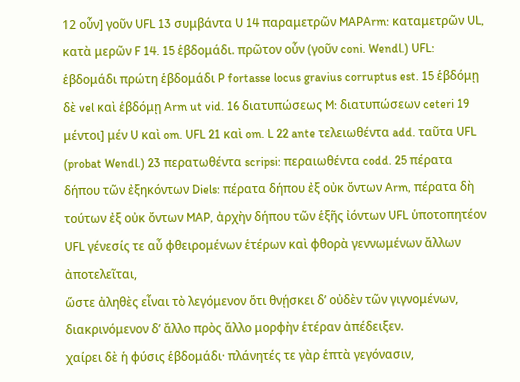12 οὖν] γοῦν UFL 13 συμβάντα U 14 παραμετρῶν MAPArm: καταμετρῶν UL, κατὰ μερῶν F 14. 15 ἑβδομάδι. πρῶτον οὖν (γοῦν coni. Wendl.) UFL: ἑβδομάδι πρώτη ἑβδομάδι P fortasse locus gravius corruptus est. 15 ἑβδόμῃ δὲ vel καὶ ἑβδόμῃ Arm ut vid. 16 διατυπώσεως M: διατυπώσεων ceteri 19 μέντοι] μέν U καὶ om. UFL 21 καὶ om. L 22 ante τελειωθέντα add. ταῦτα UFL (probat Wendl.) 23 περατωθέντα scripsi: περαιωθέντα codd. 25 πέρατα δήπου τῶν ἐξηκόντων Diels: πέρατα δήπου ἐξ οὐκ ὄντων Arm, πέρατα δὴ τούτων ἐξ οὐκ ὄντων MAP, ἀρχὴν δήπου τῶν ἑξῆς ἰόντων UFL ὑποτοπητέον UFL γένεσίς τε αὖ φθειρομένων ἑτέρων καὶ φθορὰ γεννωμένων ἄλλων ἀποτελεῖται,
ὥστε ἀληθὲς εἶναι τὸ λεγόμενον ὅτι θνῄσκει δ’ οὐδὲν τῶν γιγνομένων, διακρινόμενον δ’ ἄλλο πρὸς ἄλλο μορφὴν ἑτέραν ἀπέδειξεν.
χαίρει δὲ ἡ φύσις ἑβδομάδι· πλάνητές τε γὰρ ἑπτὰ γεγόνασιν,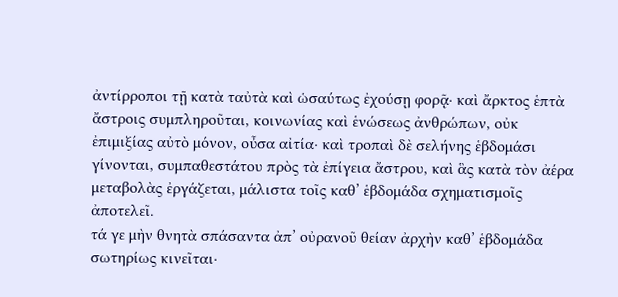ἀντίρροποι τῇ κατὰ ταὐτὰ καὶ ὡσαύτως ἐχούσῃ φορᾷ· καὶ ἄρκτος ἑπτὰ ἄστροις συμπληροῦται, κοινωνίας καὶ ἑνώσεως ἀνθρώπων, οὐκ ἐπιμιξίας αὐτὸ μόνον, οὖσα αἰτία· καὶ τροπαὶ δὲ σελήνης ἑβδομάσι γίνονται, συμπαθεστάτου πρὸς τὰ ἐπίγεια ἄστρου, καὶ ἃς κατὰ τὸν ἀέρα μεταβολὰς ἐργάζεται, μάλιστα τοῖς καθ’ ἑβδομάδα σχηματισμοῖς ἀποτελεῖ.
τά γε μὴν θνητὰ σπάσαντα ἀπ’ οὐρανοῦ θείαν ἀρχὴν καθ’ ἑβδομάδα σωτηρίως κινεῖται·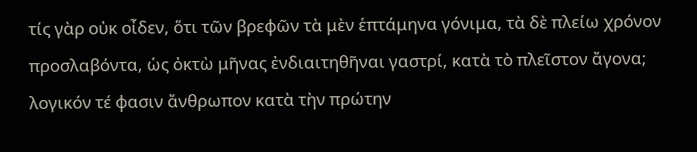τίς γὰρ οὐκ οἶδεν, ὅτι τῶν βρεφῶν τὰ μὲν ἑπτάμηνα γόνιμα, τὰ δὲ πλείω χρόνον προσλαβόντα, ὡς ὀκτὼ μῆνας ἐνδιαιτηθῆναι γαστρί, κατὰ τὸ πλεῖστον ἄγονα;
λογικόν τέ φασιν ἄνθρωπον κατὰ τὴν πρώτην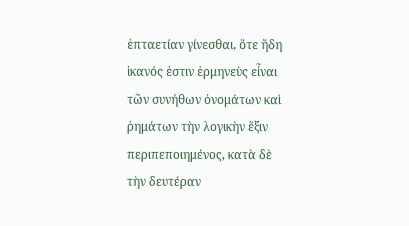ἑπταετίαν γίνεσθαι, ὅτε ἤδη ἱκανός ἐστιν ἑρμηνεὺς εἶναι τῶν συνήθων ὀνομάτων καὶ ῥημάτων τὴν λογικὴν ἕξιν περιπεποιημένος, κατὰ δὲ τὴν δευτέραν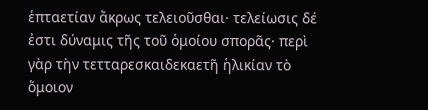ἑπταετίαν ἄκρως τελειοῦσθαι· τελείωσις δέ ἐστι δύναμις τῆς τοῦ ὁμοίου σπορᾶς· περὶ γὰρ τὴν τετταρεσκαιδεκαετῆ ἡλικίαν τὸ ὅμοιον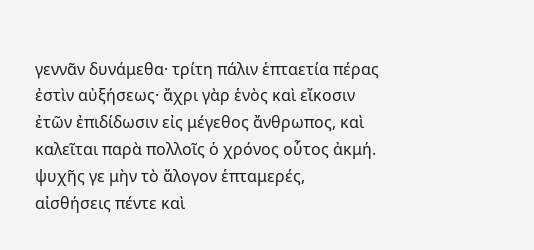γεννᾶν δυνάμεθα· τρίτη πάλιν ἑπταετία πέρας ἐστὶν αὐξήσεως· ἄχρι γὰρ ἑνὸς καὶ εἴκοσιν ἐτῶν ἐπιδίδωσιν εἰς μέγεθος ἄνθρωπος, καὶ καλεῖται παρὰ πολλοῖς ὁ χρόνος οὗτος ἀκμή.
ψυχῆς γε μὴν τὸ ἄλογον ἑπταμερές, αἰσθήσεις πέντε καὶ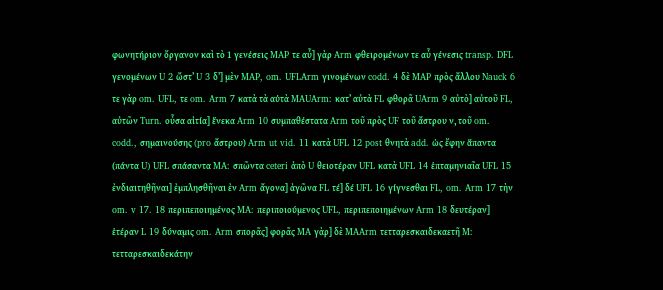φωνητήριον ὄργανον καὶ τὸ 1 γενέσεις MAP τε αὖ] γὰρ Arm φθειρομένων τε αὖ γένεσις transp. DFL γενομένων U 2 ὤστ’ U 3 δ’] μὲν MAP, om. UFLArm γινομένων codd. 4 δὲ MAP πρὸς ἄλλου Nauck 6 τε γὰρ om. UFL, τε om. Arm 7 κατὰ τὰ αὑτὰ MAUArm: κατ’ αὐτὰ FL φθορᾶ UArm 9 αὐτὸ] αὐτοῦ FL, αὐτῶν Turn. οὖσα αἰτία] ἕνεκα Arm 10 συμπαθέστατα Arm τοῦ πρὸς UF τοῦ ἄστρου ν, τοῦ om. codd., σημαινούσης (pro ἄστρου) Arm ut vid. 11 κατὰ UFL 12 post θνητὰ add. ὡς ἔφην ἅπαντα (πάντα U) UFL σπάσαντα MA: σπῶντα ceteri ἀπὸ U θειοτέραν UFL κατὰ UFL 14 ἑπταμηνιαῖα UFL 15 ἐνδιαιτηθῆναι] ἐμπλησθῆναι ἐν Arm ἄγονα] ἀγῶνα FL τέ] δέ UFL 16 γίγνεσθαι FL, om. Arm 17 τὴν om. v 17. 18 περιπεποιημένος MA: περιποιούμενος UFL, περιπεποιημένων Arm 18 δευτέραν] ἑτέραν L 19 δύναμις om. Arm σπορᾶς] φορᾶς MA γὰρ] δὲ MAArm τετταρεσκαιδεκαετῆ M: τετταρεσκαιδεκάτην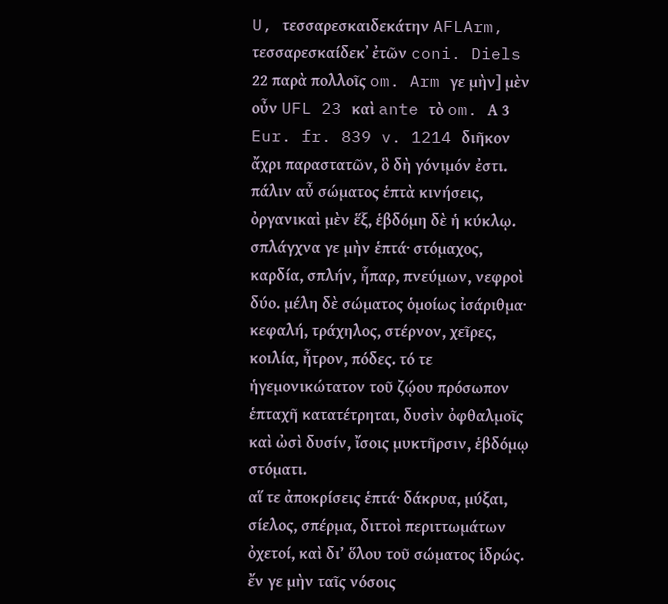U, τεσσαρεσκαιδεκάτην AFLArm, τεσσαρεσκαίδεκ᾿ ἐτῶν coni. Diels 22 παρὰ πολλοῖς om. Arm γε μὴν] μὲν οὖν UFL 23 καὶ ante τὸ om. Α 3 Eur. fr. 839 v. 1214 διῆκον ἄχρι παραστατῶν, ὃ δὴ γόνιμόν ἐστι.
πάλιν αὖ σώματος ἑπτὰ κινήσεις, ὀργανικαὶ μὲν ἕξ, ἑβδόμη δὲ ἡ κύκλῳ. σπλάγχνα γε μὴν ἑπτά· στόμαχος, καρδία, σπλήν, ἧπαρ, πνεύμων, νεφροὶ δύο. μέλη δὲ σώματος ὁμοίως ἰσάριθμα· κεφαλή, τράχηλος, στέρνον, χεῖρες, κοιλία, ἦτρον, πόδες. τό τε ἡγεμονικώτατον τοῦ ζῴου πρόσωπον ἑπταχῆ κατατέτρηται, δυσὶν ὀφθαλμοῖς καὶ ὠσὶ δυσίν, ἴσοις μυκτῆρσιν, ἑβδόμῳ στόματι.
αἵ τε ἀποκρίσεις ἑπτά· δάκρυα, μύξαι, σίελος, σπέρμα, διττοὶ περιττωμάτων ὀχετοί, καὶ δι’ ὅλου τοῦ σώματος ἱδρώς. ἔν γε μὴν ταῖς νόσοις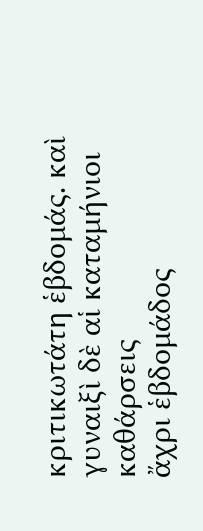κριτικωτάτη ἑβδομάς. καὶ γυναιξὶ δὲ αἱ καταμήνιοι καθάρσεις
ἄχρι ἑβδομάδος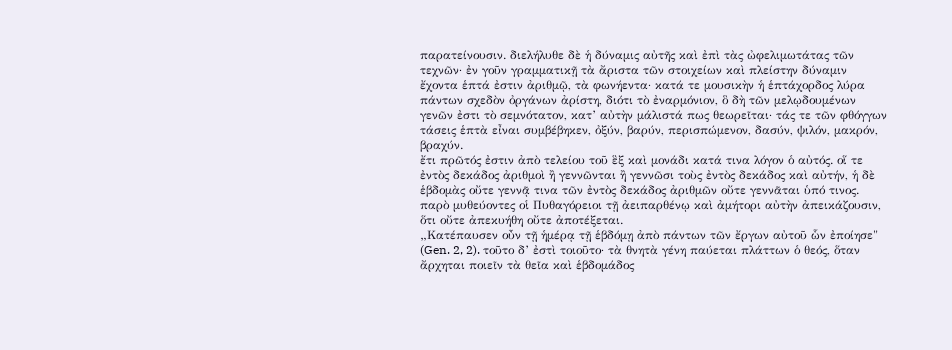παρατείνουσιν. διελήλυθε δὲ ἡ δύναμις αὐτῆς καὶ ἐπὶ τὰς ὠφελιμωτάτας τῶν τεχνῶν· ἐν γοῦν γραμματικῇ τὰ ἄριστα τῶν στοιχείων καὶ πλείστην δύναμιν ἔχοντα ἑπτά ἐστιν ἀριθμῷ, τὰ φωνήεντα· κατά τε μουσικὴν ἡ ἑπτάχορδος λύρα πάντων σχεδὸν ὀργάνων ἀρίστη, διότι τὸ ἐναρμόνιον, ὃ δὴ τῶν μελῳδουμένων γενῶν ἐστι τὸ σεμνότατον, κατ’ αὐτὴν μάλιστά πως θεωρεῖται· τάς τε τῶν φθόγγων τάσεις ἑπτὰ εἶναι συμβέβηκεν, ὀξύν, βαρύν, περισπώμενον, δασύν, ψιλόν, μακρόν, βραχύν.
ἔτι πρῶτός ἐστιν ἀπὸ τελείου τοῦ ἓξ καὶ μονάδι κατά τινα λόγον ὁ αὐτός. οἵ τε ἐντὸς δεκάδος ἀριθμοὶ ἢ γεννῶνται ἢ γεννῶσι τοὺς ἐντὸς δεκάδος καὶ αὐτήν, ἡ δὲ ἑβδομὰς οὔτε γεννᾷ τινα τῶν ἐντὸς δεκάδος ἀριθμῶν οὔτε γεννᾶται ὑπό τινος. παρὸ μυθεύοντες οἱ Πυθαγόρειοι τῇ ἀειπαρθένῳ καὶ ἀμήτορι αὐτὴν ἀπεικάζουσιν, ὅτι οὔτε ἀπεκυήθη οὔτε ἀποτέξεται.
„Κατέπαυσεν οὖν τῇ ἡμέρᾳ τῇ ἑβδόμῃ ἀπὸ πάντων τῶν ἔργων αὐτοῦ ὧν ἐποίησε" (Gen. 2, 2). τοῦτο δ’ ἐστὶ τοιοῦτο· τὰ θνητὰ γένη παύεται πλάττων ὁ θεός, ὅταν ἄρχηται ποιεῖν τὰ θεῖα καὶ ἑβδομάδος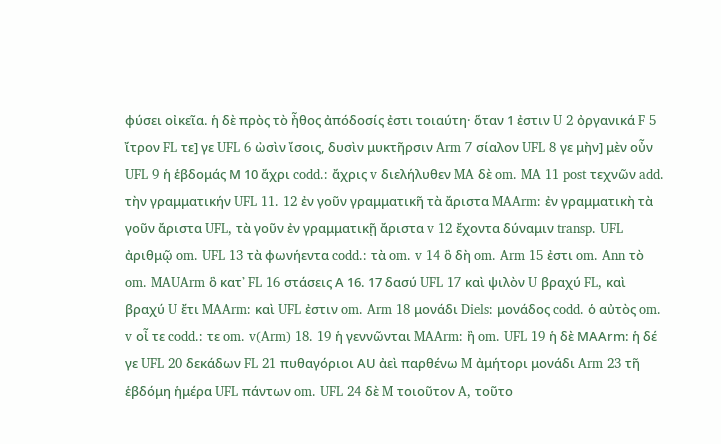φύσει οἰκεῖα. ἡ δὲ πρὸς τὸ ἦθος ἀπόδοσίς ἐστι τοιαύτη· ὅταν 1 ἐστιν U 2 ὀργανικά F 5 ἴτρον FL τε] γε UFL 6 ὠσὶν ἴσοις, δυσὶν μυκτῆρσιν Arm 7 σίαλον UFL 8 γε μὴν] μὲν οὖν UFL 9 ἡ ἑβδομάς Μ 10 ἄχρι codd.: ἄχρις v διελήλυθεν MA δὲ om. MA 11 post τεχνῶν add. τὴν γραμματικήν UFL 11. 12 ἐν γοῦν γραμματικῆ τὰ ἄριστα MAArm: ἐν γραμματικὴ τὰ γοῦν ἄριστα UFL, τὰ γοῦν ἐν γραμματικῇ ἄριστα v 12 ἔχοντα δύναμιν transp. UFL ἀριθμῷ om. UFL 13 τὰ φωνήεντα codd.: τὰ om. v 14 ὃ δὴ om. Arm 15 ἐστι om. Ann τὸ om. MAUArm ὃ κατ᾿ FL 16 στάσεις Α 16. 17 δασύ UFL 17 καὶ ψιλὸν U βραχύ FL, καὶ βραχύ U ἔτι MAArm: καὶ UFL ἐστιν om. Arm 18 μονάδι Diels: μονάδος codd. ὁ αὐτὸς om. v οἶ τε codd.: τε om. v(Arm) 18. 19 ἡ γεννῶνται MAArm: ἢ om. UFL 19 ἡ δὲ ΜΑΑrm: ἡ δέ γε UFL 20 δεκάδων FL 21 πυθαγόριοι ΑU ἀεὶ παρθένω M ἀμήτορι μονάδι Arm 23 τῆ ἑβδόμη ἡμέρα UFL πάντων om. UFL 24 δὲ M τοιοῦτον A, τοῦτο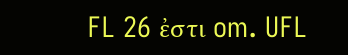FL 26 ἐστι om. UFL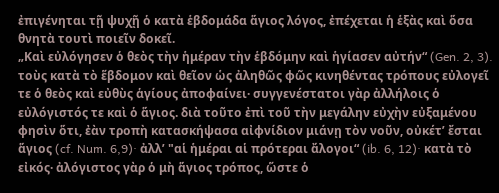ἐπιγένηται τῇ ψυχῇ ὁ κατὰ ἑβδομάδα ἅγιος λόγος, ἐπέχεται ἡ ἑξὰς καὶ ὅσα θνητὰ τουτὶ ποιεῖν δοκεῖ.
„Καὶ εὐλόγησεν ὁ θεὸς τὴν ἡμέραν τὴν ἑβδόμην καὶ ἡγίασεν αὐτήν“ (Gen. 2, 3). τοὺς κατὰ τὸ ἕβδομον καὶ θεῖον ὡς ἀληθῶς φῶς κινηθέντας τρόπους εὐλογεῖ τε ὁ θεὸς καὶ εὐθὺς ἁγίους ἀποφαίνει· συγγενέστατοι γὰρ ἀλλήλοις ὁ εὐλόγιστός τε καὶ ὁ ἅγιος. διὰ τοῦτο ἐπὶ τοῦ τὴν μεγάλην εὐχὴν εὐξαμένου φησὶν ὅτι, ἐὰν τροπὴ κατασκήψασα αἰφνίδιον μιάνῃ τὸν νοῦν, οὐκέτ’ ἔσται ἅγιος (cf. Num. 6,9)· ἀλλ’ "αἱ ἡμέραι αἱ πρότεραι ἄλογοι“ (ib. 6, 12)· κατὰ τὸ εἰκός· ἀλόγιστος γὰρ ὁ μὴ ἅγιος τρόπος, ὥστε ὁ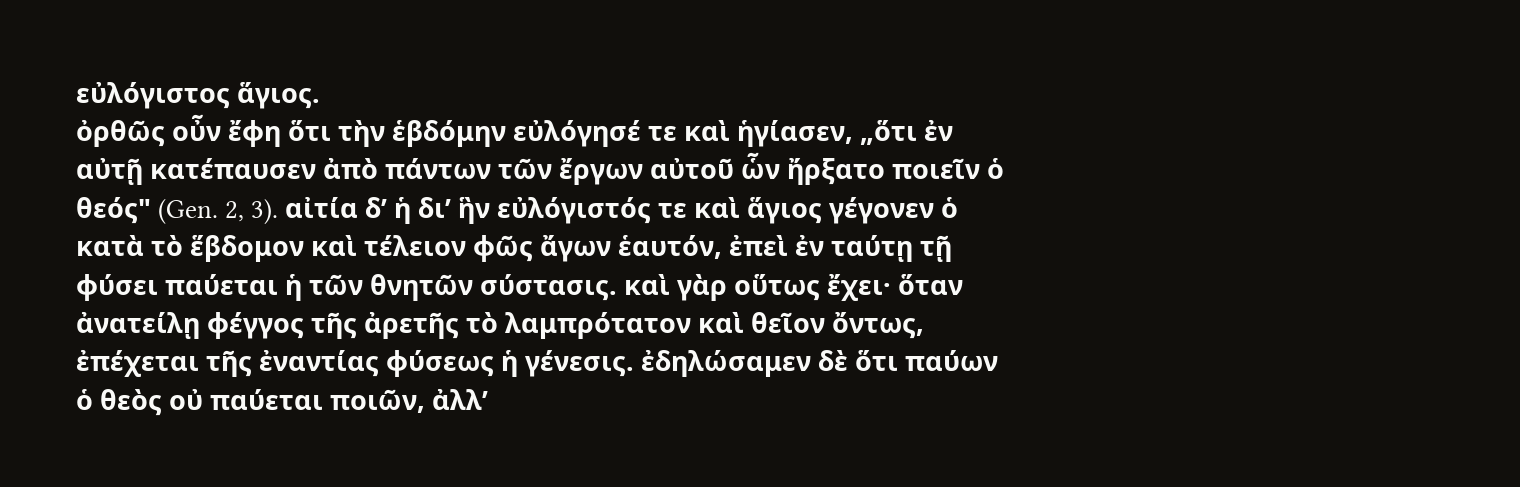εὐλόγιστος ἅγιος.
ὀρθῶς οὖν ἔφη ὅτι τὴν ἑβδόμην εὐλόγησέ τε καὶ ἡγίασεν, „ὅτι ἐν αὐτῇ κατέπαυσεν ἀπὸ πάντων τῶν ἔργων αὐτοῦ ὧν ἤρξατο ποιεῖν ὁ θεός" (Gen. 2, 3). αἰτία δ’ ἡ δι’ ἣν εὐλόγιστός τε καὶ ἅγιος γέγονεν ὁ κατὰ τὸ ἕβδομον καὶ τέλειον φῶς ἄγων ἑαυτόν, ἐπεὶ ἐν ταύτῃ τῇ φύσει παύεται ἡ τῶν θνητῶν σύστασις. καὶ γὰρ οὕτως ἔχει· ὅταν ἀνατείλῃ φέγγος τῆς ἀρετῆς τὸ λαμπρότατον καὶ θεῖον ὄντως, ἐπέχεται τῆς ἐναντίας φύσεως ἡ γένεσις. ἐδηλώσαμεν δὲ ὅτι παύων ὁ θεὸς οὐ παύεται ποιῶν, ἀλλ’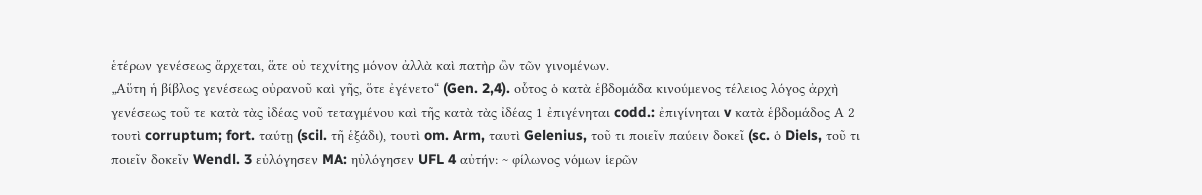ἑτέρων γενέσεως ἄρχεται, ἅτε οὐ τεχνίτης μόνον ἀλλὰ καὶ πατὴρ ὢν τῶν γινομένων.
„Αὕτη ἡ βίβλος γενέσεως οὐρανοῦ καὶ γῆς, ὅτε ἐγένετο“ (Gen. 2,4). οὗτος ὁ κατὰ ἑβδομάδα κινούμενος τέλειος λόγος ἀρχὴ γενέσεως τοῦ τε κατὰ τὰς ἰδέας νοῦ τεταγμένου καὶ τῆς κατὰ τὰς ἰδέας 1 ἐπιγένηται codd.: ἐπιγίνηται v κατὰ ἑβδομάδος Α 2 τουτὶ corruptum; fort. ταύτῃ (scil. τῆ ἑξάδι), τουτὶ om. Arm, ταυτὶ Gelenius, τοῦ τι ποιεῖν παύειν δοκεῖ (sc. ὁ Diels, τοῦ τι ποιεῖν δοκεῖν Wendl. 3 εὐλόγησεν MA: ηὐλόγησεν UFL 4 αὐτήν: ~ φίλωνος νόμων ἱερῶν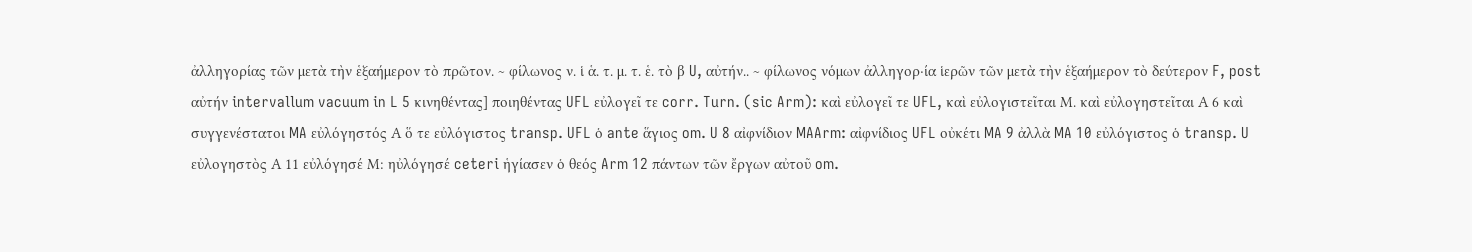ἀλληγορίας τῶν μετὰ τὴν ἑξαήμερον τὸ πρῶτον. ~ φίλωνος ν. ἱ ἁ. τ. μ. τ. ἑ. τὸ β U, αὐτήν.. ~ φίλωνος νόμων ἀλληγορ·ία ἱερῶν τῶν μετὰ τὴν ἑξαήμερον τὸ δεύτερον F, post αὐτήν intervallum vacuum in L 5 κινηθέντας] ποιηθέντας UFL εὐλογεῖ τε corr. Turn. (sic Arm): καὶ εὐλογεῖ τε UFL, καὶ εὐλογιστεῖται Μ. καὶ εὐλογηστεῖται Α 6 καὶ συγγενέστατοι MA εὐλόγηστός Α ὅ τε εὐλόγιστος transp. UFL ὁ ante ἅγιος om. U 8 αἰφνίδιον MAArm: αἰφνίδιος UFL οὐκέτι MA 9 ἀλλὰ MA 10 εὐλόγιστος ὁ transp. U εὐλογηστὸς Α 11 εὐλόγησέ Μ: ηὐλόγησέ ceteri ἡγίασεν ὁ θεός Arm 12 πάντων τῶν ἔργων αὐτοῦ om.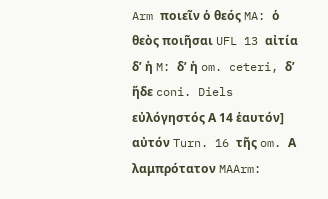Arm ποιεῖν ὁ θεός MA: ὁ θεὸς ποιῆσαι UFL 13 αἰτία δ’ ἡ M: δ’ ἡ om. ceteri, δ’ ἥδε coni. Diels εὐλόγηστός Α 14 ἑαυτόν] αὐτόν Turn. 16 τῆς om. Α λαμπρότατον MAArm: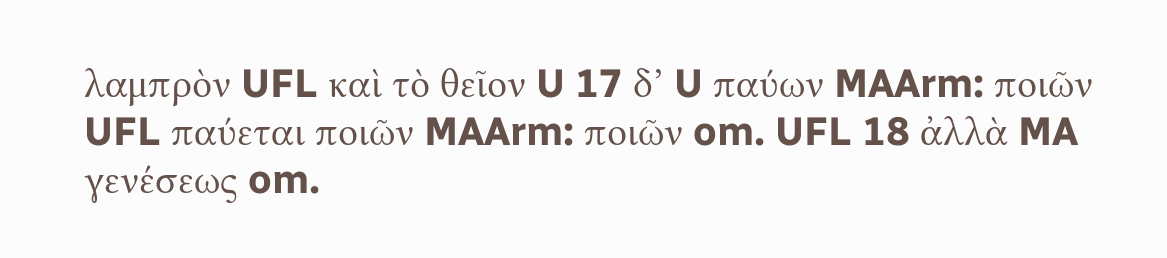λαμπρὸν UFL καὶ τὸ θεῖον U 17 δ’ U παύων MAArm: ποιῶν UFL παύεται ποιῶν MAArm: ποιῶν om. UFL 18 ἀλλὰ MA γενέσεως om.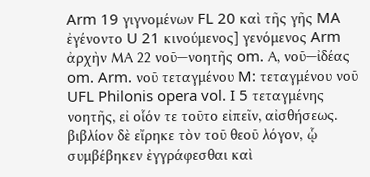Arm 19 γιγνομένων FL 20 καὶ τῆς γῆς MA ἐγένοντο U 21 κινούμενος] γενόμενος Arm ἀρχὴν ΜΑ 22 νοῦ—νοητῆς om. Α, νοῦ—ἰδέας om. Arm. νοῦ τεταγμένου M: τεταγμένου νοῦ UFL Philonis opera vol. I 5 τεταγμένης νοητῆς, εἰ οἷόν τε τοῦτο εἰπεῖν, αἰσθήσεως. βιβλίον δὲ εἴρηκε τὸν τοῦ θεοῦ λόγον, ᾧ συμβέβηκεν ἐγγράφεσθαι καὶ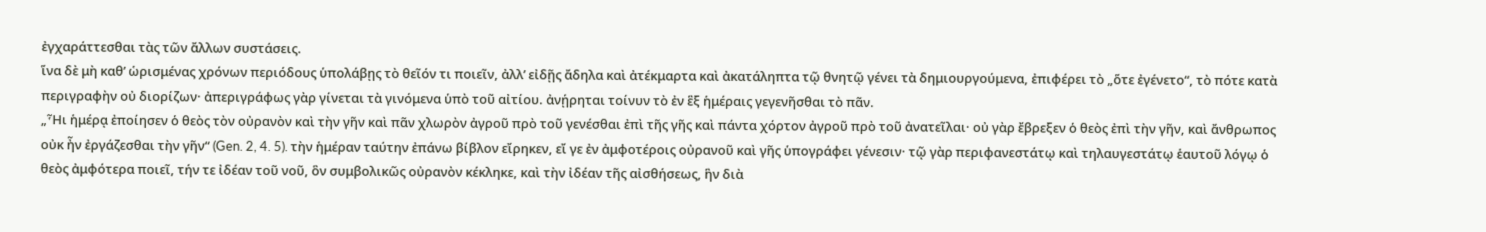ἐγχαράττεσθαι τὰς τῶν ἄλλων συστάσεις.
ἵνα δὲ μὴ καθ’ ὡρισμένας χρόνων περιόδους ὑπολάβῃς τὸ θεῖόν τι ποιεῖν, ἀλλ’ εἰδῇς ἄδηλα καὶ ἀτέκμαρτα καὶ ἀκατάληπτα τῷ θνητῷ γένει τὰ δημιουργούμενα, ἐπιφέρει τὸ „ὅτε ἐγένετο“, τὸ πότε κατὰ περιγραφὴν οὐ διορίζων· ἀπεριγράφως γὰρ γίνεται τὰ γινόμενα ὑπὸ τοῦ αἰτίου. ἀνῄρηται τοίνυν τὸ ἐν ἓξ ἡμέραις γεγενῆσθαι τὸ πᾶν.
„Ἧι ἡμέρᾳ ἐποίησεν ὁ θεὸς τὸν οὐρανὸν καὶ τὴν γῆν καὶ πᾶν χλωρὸν ἀγροῦ πρὸ τοῦ γενέσθαι ἐπὶ τῆς γῆς καὶ πάντα χόρτον ἀγροῦ πρὸ τοῦ ἀνατεῖλαι· οὐ γὰρ ἔβρεξεν ὁ θεὸς ἐπὶ τὴν γῆν, καὶ ἄνθρωπος οὐκ ἦν ἐργάζεσθαι τὴν γῆν“ (Gen. 2, 4. 5). τὴν ἡμέραν ταύτην ἐπάνω βίβλον εἴρηκεν, εἴ γε ἐν ἀμφοτέροις οὐρανοῦ καὶ γῆς ὑπογράφει γένεσιν· τῷ γὰρ περιφανεστάτῳ καὶ τηλαυγεστάτῳ ἑαυτοῦ λόγῳ ὁ θεὸς ἀμφότερα ποιεῖ, τήν τε ἰδέαν τοῦ νοῦ, ὃν συμβολικῶς οὐρανὸν κέκληκε, καὶ τὴν ἰδέαν τῆς αἰσθήσεως, ἣν διὰ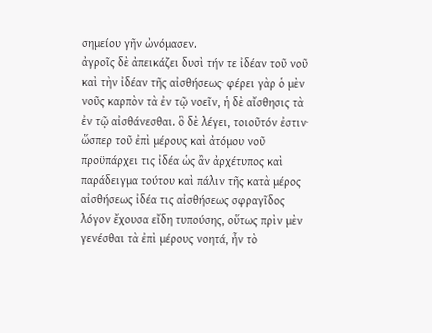σημείου γῆν ὠνόμασεν.
ἀγροῖς δὲ ἀπεικάζει δυσὶ τήν τε ἰδέαν τοῦ νοῦ καὶ τὴν ἰδέαν τῆς αἰσθήσεως· φέρει γὰρ ὁ μὲν νοῦς καρπὸν τὰ ἐν τῷ νοεῖν, ἡ δὲ αἴσθησις τὰ ἐν τῷ αἰσθάνεσθαι. ὃ δὲ λέγει, τοιοῦτόν ἐστιν· ὥσπερ τοῦ ἐπὶ μέρους καὶ ἀτόμου νοῦ προϋπάρχει τις ἰδέα ὡς ἂν ἀρχέτυπος καὶ παράδειγμα τούτου καὶ πάλιν τῆς κατὰ μέρος αἰσθήσεως ἰδέα τις αἰσθήσεως σφραγῖδος λόγον ἔχουσα εἴδη τυπούσης, οὕτως πρὶν μὲν γενέσθαι τὰ ἐπὶ μέρους νοητά, ἦν τὸ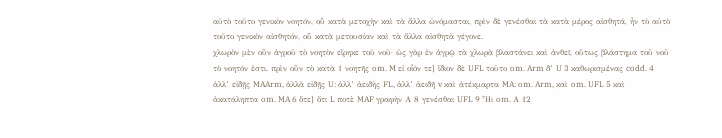αὐτὸ τοῦτο γενικὸν νοητόν, οὗ κατὰ μετοχὴν καὶ τὰ ἄλλα ὠνόμασται, πρὶν δὲ γενέσθαι τὰ κατὰ μέρος αἰσθητά, ἦν τὸ αὐτὸ τοῦτο γενικὸν αἰσθητόν, οὗ κατὰ μετουσίαν καὶ τὰ ἄλλα αἰσθητὰ γέγονε.
χλωρὸν μὲν οὖν ἀγροῦ τὸ νοητὸν εἴρηκε τοῦ νοῦ· ὡς γὰρ ἐν ἀγρῷ τὰ χλωρὰ βλαστάνει καὶ ἀνθεῖ, οὕτως βλάστημα τοῦ νοῦ τὸ νοητόν ἐστι. πρὶν οὖν τὸ κατὰ 1 νοητῆς om. M εἰ οἷόν τε] ἴδιον δὲ UFL τοῦτο om. Arm δ’ U 3 καθωρισμένας codd. 4 ἀλλ’ εἰδῇς MAArm, ἀλλὰ εἰδῇς U: ἀλλ’ ἀειδὴς FL, ἀλλ’ ἀειδῆ v καὶ ἀτέκμαρτα MA: om. Arm, καὶ om. UFL 5 καὶ ἀκατάληπτα om. MA 6 ὅτε] ὅτι L ποτὲ MAF γραφὴν Α 8 γενέσθαι UFL 9 Ἧι om. Α 12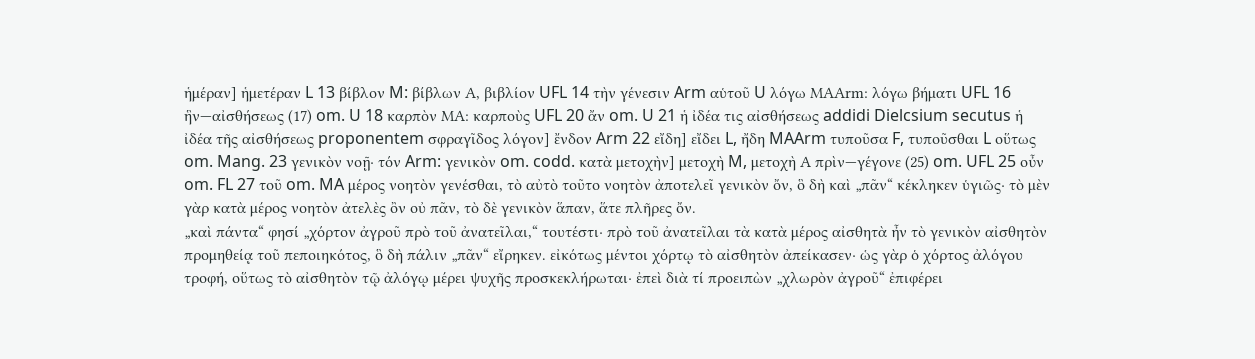ἡμέραν] ἡμετέραν L 13 βίβλον M: βίβλων Α, βιβλίον UFL 14 τὴν γένεσιν Arm αὑτοῦ U λόγω ΜΑΑrm: λόγω βήματι UFL 16 ἣν—αἰσθήσεως (17) om. U 18 καρπὸν ΜΑ: καρποὺς UFL 20 ἄν om. U 21 ἡ ἰδέα τις αἰσθήσεως addidi Dielcsium secutus ἡ ἰδέα τῆς αἰσθήσεως proponentem σφραγῖδος λόγον] ἔνδον Arm 22 εἴδη] εἴδει L, ἤδη MAArm τυποῦσα F, τυποῦσθαι L οὕτως om. Mang. 23 γενικὸν νοῇ· τόν Arm: γενικὸν om. codd. κατὰ μετοχὴν] μετοχὴ M, μετοχὴ Α πρὶν—γέγονε (25) om. UFL 25 οὖν om. FL 27 τοῦ om. MA μέρος νοητὸν γενέσθαι, τὸ αὐτὸ τοῦτο νοητὸν ἀποτελεῖ γενικὸν ὄν, ὃ δὴ καὶ „πᾶν“ κέκληκεν ὑγιῶς· τὸ μὲν γὰρ κατὰ μέρος νοητὸν ἀτελὲς ὂν οὐ πᾶν, τὸ δὲ γενικὸν ἅπαν, ἅτε πλῆρες ὄν.
„καὶ πάντα“ φησί „χόρτον ἀγροῦ πρὸ τοῦ ἀνατεῖλαι,“ τουτέστι· πρὸ τοῦ ἀνατεῖλαι τὰ κατὰ μέρος αἰσθητὰ ἦν τὸ γενικὸν αἰσθητὸν προμηθείᾳ τοῦ πεποιηκότος, ὃ δὴ πάλιν „πᾶν“ εἴρηκεν. εἰκότως μέντοι χόρτῳ τὸ αἰσθητὸν ἀπείκασεν· ὡς γὰρ ὁ χόρτος ἀλόγου τροφή, οὕτως τὸ αἰσθητὸν τῷ ἀλόγῳ μέρει ψυχῆς προσκεκλήρωται· ἐπεὶ διὰ τί προειπὼν „χλωρὸν ἀγροῦ“ ἐπιφέρει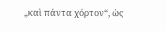„καὶ πάντα χόρτον“, ὡς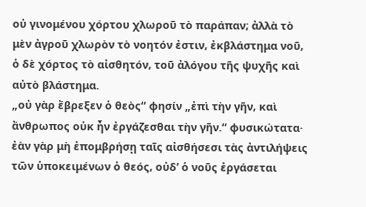οὐ γινομένου χόρτου χλωροῦ τὸ παράπαν; ἀλλὰ τὸ μὲν ἀγροῦ χλωρὸν τὸ νοητόν ἐστιν, ἐκβλάστημα νοῦ, ὁ δὲ χόρτος τὸ αἰσθητόν, τοῦ ἀλόγου τῆς ψυχῆς καὶ αὐτὸ βλάστημα.
„οὐ γὰρ ἔβρεξεν ὁ θεὸς“ φησίν „ἐπὶ τὴν γῆν, καὶ ἄνθρωπος οὐκ ἦν ἐργάζεσθαι τὴν γῆν.“ φυσικώτατα· ἐὰν γὰρ μὴ ἐπομβρήσῃ ταῖς αἰσθήσεσι τὰς ἀντιλήψεις τῶν ὑποκειμένων ὁ θεός, οὐδ’ ὁ νοῦς ἐργάσεται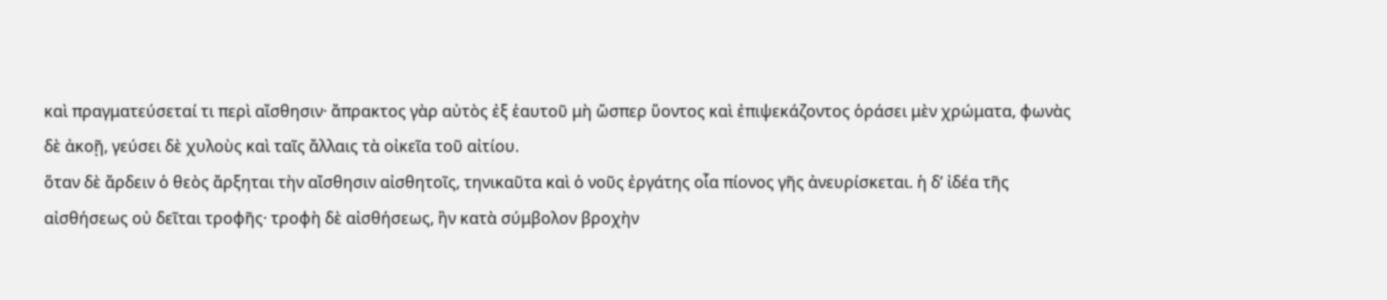καὶ πραγματεύσεταί τι περὶ αἴσθησιν· ἄπρακτος γὰρ αὐτὸς ἐξ ἑαυτοῦ μὴ ὥσπερ ὕοντος καὶ ἐπιψεκάζοντος ὁράσει μὲν χρώματα, φωνὰς δὲ ἀκοῇ, γεύσει δὲ χυλοὺς καὶ ταῖς ἄλλαις τὰ οἰκεῖα τοῦ αἰτίου.
ὅταν δὲ ἄρδειν ὁ θεὸς ἄρξηται τὴν αἴσθησιν αἰσθητοῖς, τηνικαῦτα καὶ ὁ νοῦς ἐργάτης οἷα πίονος γῆς ἀνευρίσκεται. ἡ δ’ ἰδέα τῆς αἰσθήσεως οὐ δεῖται τροφῆς· τροφὴ δὲ αἰσθήσεως, ἣν κατὰ σύμβολον βροχὴν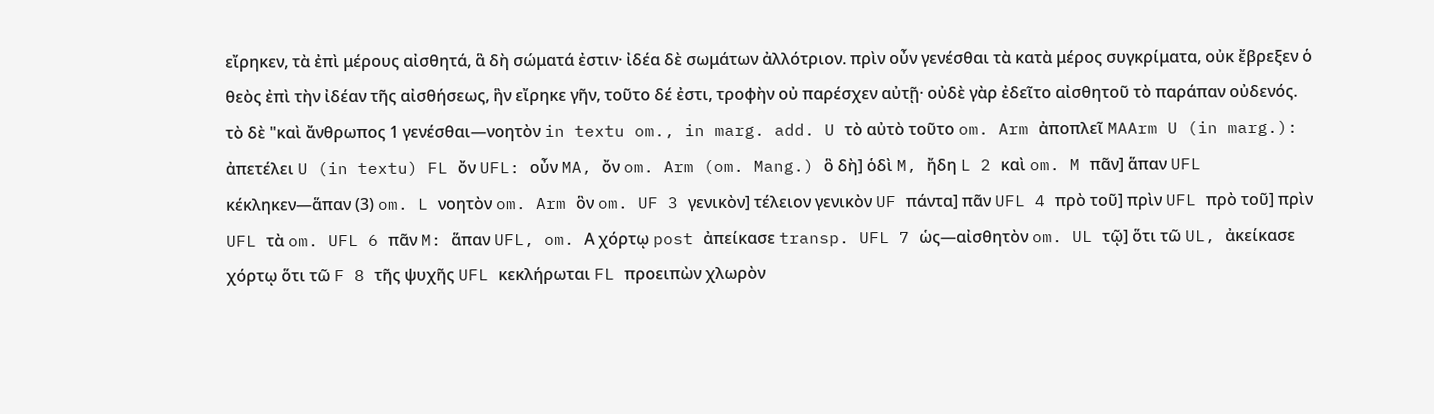εἴρηκεν, τὰ ἐπὶ μέρους αἰσθητά, ἃ δὴ σώματά ἐστιν· ἰδέα δὲ σωμάτων ἀλλότριον. πρὶν οὖν γενέσθαι τὰ κατὰ μέρος συγκρίματα, οὐκ ἔβρεξεν ὁ θεὸς ἐπὶ τὴν ἰδέαν τῆς αἰσθήσεως, ἣν εἴρηκε γῆν, τοῦτο δέ ἐστι, τροφὴν οὐ παρέσχεν αὐτῇ· οὐδὲ γὰρ ἐδεῖτο αἰσθητοῦ τὸ παράπαν οὐδενός.
τὸ δὲ "καὶ ἄνθρωπος 1 γενέσθαι—νοητὸν in textu om., in marg. add. U τὸ αὐτὸ τοῦτο om. Arm ἀποπλεῖ MAArm U (in marg.): ἀπετέλει U (in textu) FL ὄν UFL: οὖν MA, ὄν om. Arm (om. Mang.) ὃ δὴ] ὁδὶ M, ἤδη L 2 καὶ om. M πᾶν] ἅπαν UFL κέκληκεν—ἅπαν (3) om. L νοητὸν om. Arm ὃν om. UF 3 γενικὸν] τέλειον γενικὸν UF πάντα] πᾶν UFL 4 πρὸ τοῦ] πρὶν UFL πρὸ τοῦ] πρὶν UFL τὰ om. UFL 6 πᾶν M: ἅπαν UFL, om. Α χόρτῳ post ἀπείκασε transp. UFL 7 ὡς—αἰσθητὸν om. UL τῷ] ὅτι τῶ UL, ἀκείκασε χόρτῳ ὅτι τῶ F 8 τῆς ψυχῆς UFL κεκλήρωται FL προειπὼν χλωρὸν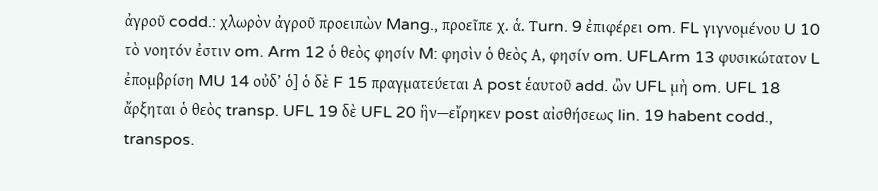ἀγροῦ codd.: χλωρὸν ἀγροῦ προειπὼν Mang., προεῖπε χ. ἁ. Τurn. 9 ἐπιφέρει om. FL γιγνομένου U 10 τὸ νοητόν ἐστιν om. Arm 12 ὁ θεὸς φησίν M: φησὶν ὁ θεὸς Α, φησίν om. UFLArm 13 φυσικώτατον L ἐπομβρίση MU 14 οὐδ’ ὁ] ὁ δὲ F 15 πραγματεύεται Α post ἑαυτοῦ add. ὢν UFL μὴ om. UFL 18 ἄρξηται ὁ θεὸς transp. UFL 19 δὲ UFL 20 ἣν—εἴρηκεν post αἰσθήσεως lin. 19 habent codd., transpos.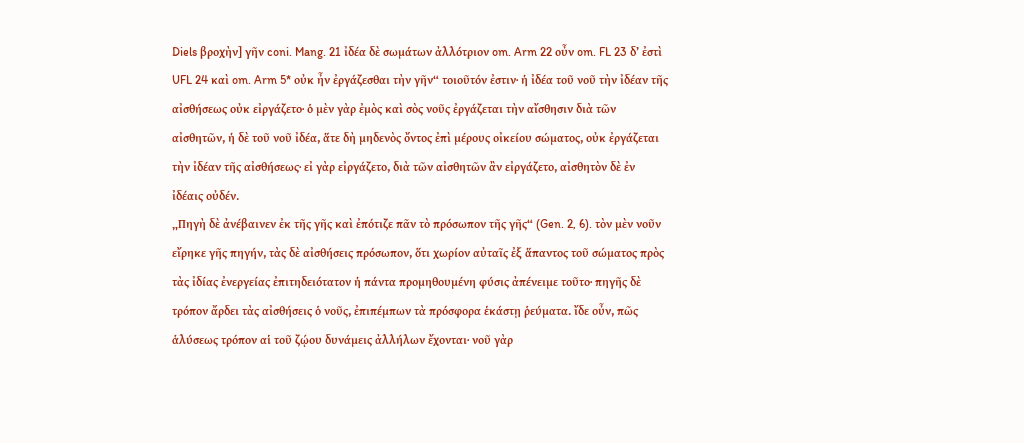Diels βροχὴν] γῆν coni. Mang. 21 ἰδέα δὲ σωμάτων ἀλλότριον om. Arm 22 οὖν om. FL 23 δ’ ἐστὶ UFL 24 καὶ om. Arm 5* οὐκ ἦν ἐργάζεσθαι τὴν γῆν“ τοιοῦτόν ἐστιν· ἡ ἰδέα τοῦ νοῦ τὴν ἰδέαν τῆς αἰσθήσεως οὐκ εἰργάζετο· ὁ μὲν γὰρ ἐμὸς καὶ σὸς νοῦς ἐργάζεται τὴν αἴσθησιν διὰ τῶν αἰσθητῶν, ἡ δὲ τοῦ νοῦ ἰδέα, ἅτε δὴ μηδενὸς ὄντος ἐπὶ μέρους οἰκείου σώματος, οὐκ ἐργάζεται τὴν ἰδέαν τῆς αἰσθήσεως· εἰ γὰρ εἰργάζετο, διὰ τῶν αἰσθητῶν ἂν εἰργάζετο, αἰσθητὸν δὲ ἐν ἰδέαις οὐδέν.
„Πηγὴ δὲ ἀνέβαινεν ἐκ τῆς γῆς καὶ ἐπότιζε πᾶν τὸ πρόσωπον τῆς γῆς“ (Gen. 2, 6). τὸν μὲν νοῦν εἴρηκε γῆς πηγήν, τὰς δὲ αἰσθήσεις πρόσωπον, ὅτι χωρίον αὐταῖς ἐξ ἅπαντος τοῦ σώματος πρὸς τὰς ἰδίας ἐνεργείας ἐπιτηδειότατον ἡ πάντα προμηθουμένη φύσις ἀπένειμε τοῦτο· πηγῆς δὲ τρόπον ἄρδει τὰς αἰσθήσεις ὁ νοῦς, ἐπιπέμπων τὰ πρόσφορα ἑκάστῃ ῥεύματα. ἴδε οὖν, πῶς ἁλύσεως τρόπον αἱ τοῦ ζῴου δυνάμεις ἀλλήλων ἔχονται· νοῦ γὰρ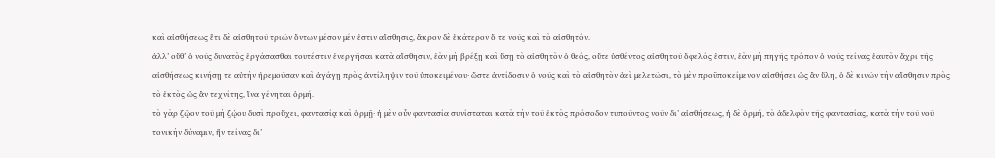καὶ αἰσθήσεως ἔτι δὲ αἰσθητοῦ τριῶν ὄντων μέσον μέν ἐστιν αἴσθησις, ἄκρον δὲ ἑκάτερον ὅ τε νοῦς καὶ τὸ αἰσθητόν.
ἀλλ’ οὔθ’ ὁ νοῦς δυνατὸς ἐργάσασθαι τουτέστιν ἐνεργῆσαι κατὰ αἴσθησιν, ἐὰν μὴ βρέξῃ καὶ ὕσῃ τὸ αἰσθητὸν ὁ θεός, οὔτε ὑσθέντος αἰσθητοῦ ὄφελός ἐστιν, ἐὰν μὴ πηγῆς τρόπον ὁ νοῦς τείνας ἑαυτὸν ἄχρι τῆς αἰσθήσεως κινήσῃ τε αὐτὴν ἠρεμοῦσαν καὶ ἀγάγῃ πρὸς ἀντίληψιν τοῦ ὑποκειμένου· ὥστε ἀντίδοσιν ὁ νοῦς καὶ τὸ αἰσθητὸν ἀεὶ μελετῶσι, τὸ μὲν προϋποκείμενον αἰσθήσει ὡς ἂν ὕλη, ὁ δὲ κινῶν τὴν αἴσθησιν πρὸς τὸ ἐκτὸς ὡς ἂν τεχνίτης, ἵνα γένηται ὁρμή.
τὸ γὰρ ζῷον τοῦ μὴ ζῴου δυσὶ προὔχει, φαντασίᾳ καὶ ὁρμῇ· ἡ μὲν οὖν φαντασία συνίσταται κατὰ τὴν τοῦ ἐκτὸς πρόσοδον τυποῦντος νοῦν δι’ αἰσθήσεως, ἡ δὲ ὁρμή, τὸ ἀδελφὸν τῆς φαντασίας, κατὰ τὴν τοῦ νοῦ τονικὴν δύναμιν, ἣν τείνας δι’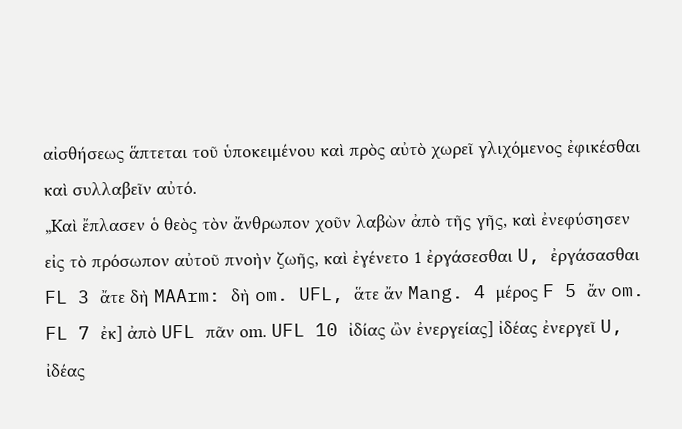αἰσθήσεως ἅπτεται τοῦ ὑποκειμένου καὶ πρὸς αὐτὸ χωρεῖ γλιχόμενος ἐφικέσθαι καὶ συλλαβεῖν αὐτό.
„Καὶ ἔπλασεν ὁ θεὸς τὸν ἄνθρωπον χοῦν λαβὼν ἀπὸ τῆς γῆς, καὶ ἐνεφύσησεν εἰς τὸ πρόσωπον αὐτοῦ πνοὴν ζωῆς, καὶ ἐγένετο 1 ἐργάσεσθαι U, ἐργάσασθαι FL 3 ἄτε δὴ MAArm: δὴ om. UFL, ἅτε ἄν Mang. 4 μέρος F 5 ἄν om. FL 7 ἐκ] ἀπὸ UFL πᾶν οm. UFL 10 ἰδίας ὢν ἐνεργείας] ἰδέας ἐνεργεῖ U, ἰδέας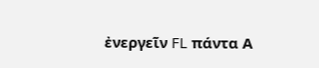ἐνεργεῖν FL πάντα Α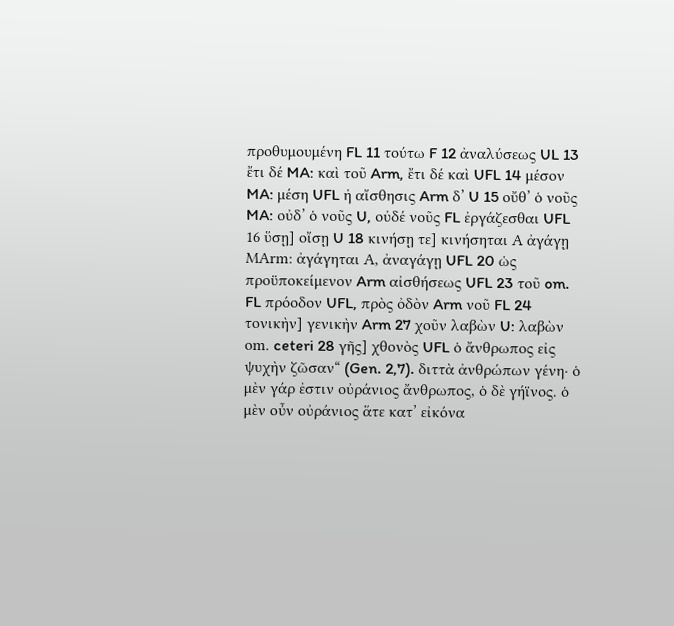προθυμουμένη FL 11 τούτω F 12 ἀναλύσεως UL 13 ἔτι δέ MA: καὶ τοῦ Arm, ἔτι δέ καὶ UFL 14 μέσον MA: μέση UFL ἡ αἴσθησις Arm δ’ U 15 οὔθ’ ὁ νοῦς MA: οὐδ’ ὁ νοῦς U, οὐδέ νοῦς FL ἐργάζεσθαι UFL 16 ὕσῃ] οἴσῃ U 18 κινήσῃ τε] κινήσηται Α ἀγάγῃ ΜΑrm: ἀγάγηται Α, ἀναγάγῃ UFL 20 ὡς προϋποκείμενον Arm αἰσθήσεως UFL 23 τοῦ om. FL πρόοδον UFL, πρὸς ὀδὸν Arm νοῦ FL 24 τονικὴν] γενικὴν Arm 27 χοῦν λαβὼν U: λαβὼν οm. ceteri 28 γῆς] χθονὸς UFL ὁ ἄνθρωπος εἰς ψυχὴν ζῶσαν“ (Gen. 2,7). διττὰ ἀνθρώπων γένη· ὁ μὲν γάρ ἐστιν οὐράνιος ἄνθρωπος, ὁ δὲ γήϊνος. ὁ μὲν οὖν οὐράνιος ἅτε κατ’ εἰκόνα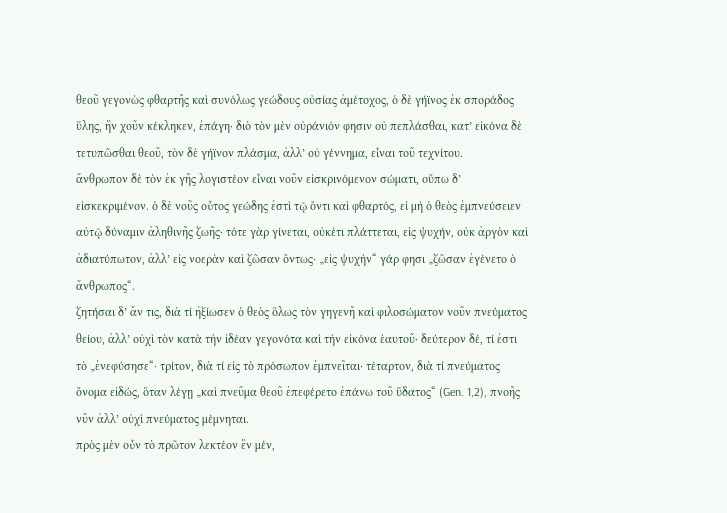θεοῦ γεγονὼς φθαρτῆς καὶ συνόλως γεώδους οὐσίας ἀμέτοχος, ὁ δὲ γήϊνος ἐκ σποράδος ὕλης, ἣν χοῦν κέκληκεν, ἐπάγη· διὸ τὸν μὲν οὐράνιόν φησιν οὐ πεπλάσθαι, κατ’ εἰκόνα δὲ τετυπῶσθαι θεοῦ, τὸν δὲ γήϊνον πλάσμα, ἀλλ’ οὐ γέννημα, εἶναι τοῦ τεχνίτου.
ἄνθρωπον δὲ τὸν ἐκ γῆς λογιστέον εἶναι νοῦν εἰσκρινόμενον σώματι, οὔπω δ’ εἰσκεκριμένον. ὁ δὲ νοῦς οὗτος γεώδης ἐστὶ τῷ ὄντι καὶ φθαρτός, εἰ μὴ ὁ θεὸς ἐμπνεύσειεν αὐτῷ δύναμιν ἀληθινῆς ζωῆς· τότε γὰρ γίνεται, οὐκέτι πλάττεται, εἰς ψυχήν, οὐκ ἀργὸν καὶ ἀδιατύπωτον, ἀλλ’ εἰς νοερὰν καὶ ζῶσαν ὄντως· „εἰς ψυχὴν“ γάρ φησι „ζῶσαν ἐγένετο ὁ ἄνθρωπος“.
ζητήσαι δ’ ἄν τις, διὰ τί ἠξίωσεν ὁ θεὸς ὅλως τὸν γηγενῆ καὶ φιλοσώματον νοῦν πνεύματος θείου, ἀλλ’ οὐχὶ τὸν κατὰ τὴν ἰδέαν γεγονότα καὶ τὴν εἰκόνα ἑαυτοῦ· δεύτερον δέ, τί ἐστι τὸ „ἐνεφύσησε“· τρίτον, διὰ τί εἰς τὸ πρόσωπον ἐμπνεῖται· τέταρτον, διὰ τί πνεύματος ὄνομα εἰδώς, ὅταν λέγῃ „καὶ πνεῦμα θεοῦ ἐπεφέρετο ἐπάνω τοῦ ὕδατος“ (Gen. 1,2), πνοῆς νῦν ἀλλ’ οὐχὶ πνεύματος μέμνηται.
πρὸς μὲν οὖν τὸ πρῶτον λεκτέον ἓν μέν,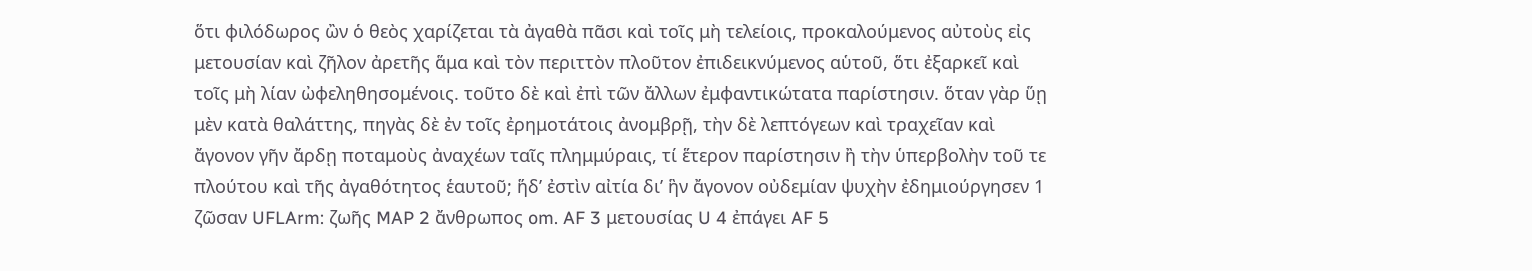ὅτι φιλόδωρος ὢν ὁ θεὸς χαρίζεται τὰ ἀγαθὰ πᾶσι καὶ τοῖς μὴ τελείοις, προκαλούμενος αὐτοὺς εἰς μετουσίαν καὶ ζῆλον ἀρετῆς ἅμα καὶ τὸν περιττὸν πλοῦτον ἐπιδεικνύμενος αὑτοῦ, ὅτι ἐξαρκεῖ καὶ τοῖς μὴ λίαν ὠφεληθησομένοις. τοῦτο δὲ καὶ ἐπὶ τῶν ἄλλων ἐμφαντικώτατα παρίστησιν. ὅταν γὰρ ὕῃ μὲν κατὰ θαλάττης, πηγὰς δὲ ἐν τοῖς ἐρημοτάτοις ἀνομβρῇ, τὴν δὲ λεπτόγεων καὶ τραχεῖαν καὶ ἄγονον γῆν ἄρδῃ ποταμοὺς ἀναχέων ταῖς πλημμύραις, τί ἕτερον παρίστησιν ἢ τὴν ὑπερβολὴν τοῦ τε πλούτου καὶ τῆς ἀγαθότητος ἑαυτοῦ; ἥδ’ ἐστὶν αἰτία δι’ ἣν ἄγονον οὐδεμίαν ψυχὴν ἐδημιούργησεν 1 ζῶσαν UFLArm: ζωῆς MAP 2 ἄνθρωπος om. AF 3 μετουσίας U 4 ἐπάγει AF 5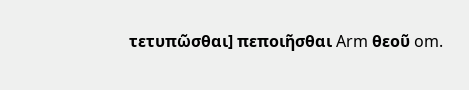τετυπῶσθαι] πεποιῆσθαι Arm θεοῦ om.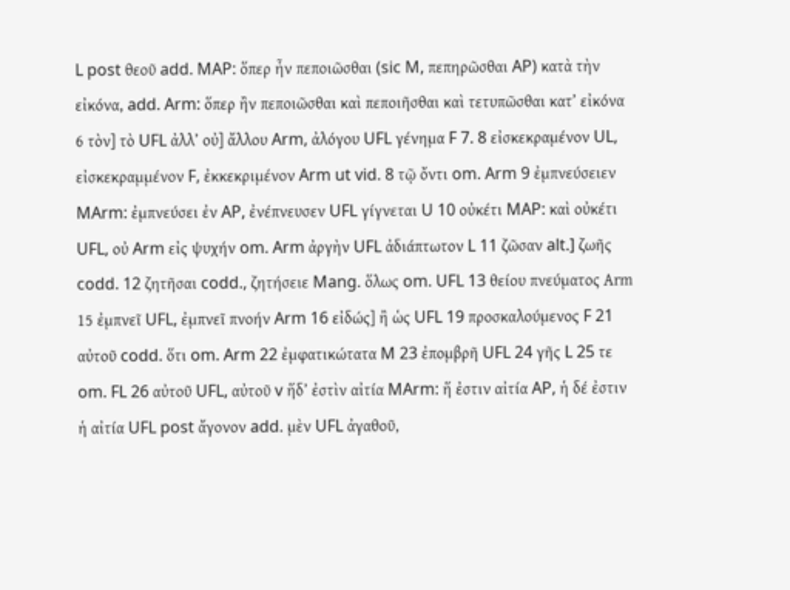L post θεοῦ add. MAP: ὅπερ ἦν πεποιῶσθαι (sic M, πεπηρῶσθαι AP) κατὰ τὴν εἰκόνα, add. Arm: ὅπερ ἢν πεποιῶσθαι καὶ πεποιῆσθαι καὶ τετυπῶσθαι κατ’ εἰκόνα 6 τὸν] τὸ UFL ἀλλ’ οὐ] ἄλλου Arm, ἀλόγου UFL γένημα F 7. 8 εἰσκεκραμένον UL, εἰσκεκραμμένον F, ἐκκεκριμένον Arm ut vid. 8 τῷ ὄντι om. Arm 9 ἐμπνεύσειεν MArm: ἐμπνεύσει ἐν AP, ἐνέπνευσεν UFL γίγνεται U 10 οὐκέτι MAP: καὶ οὐκέτι UFL, οὐ Arm εἰς ψυχήν om. Arm ἀργὴν UFL ἀδιάπτωτον L 11 ζῶσαν alt.] ζωῆς codd. 12 ζητῆσαι codd., ζητήσειε Mang. ὅλως om. UFL 13 θείου πνεύματος Αrm 15 ἐμπνεῖ UFL, ἐμπνεῖ πνοήν Arm 16 εἰδώς] ἢ ὡς UFL 19 προσκαλούμενος F 21 αὐτοῦ codd. ὅτι om. Arm 22 ἐμφατικώτατα M 23 ἐπομβρῆ UFL 24 γῆς L 25 τε om. FL 26 αὐτοῦ UFL, αὐτοῦ v ἥδ’ ἐστὶν αἰτία MArm: ἥ ἐστιν αἰτία AP, ἡ δέ ἐστιν ἡ αἰτία UFL post ἄγονον add. μὲν UFL ἀγαθοῦ,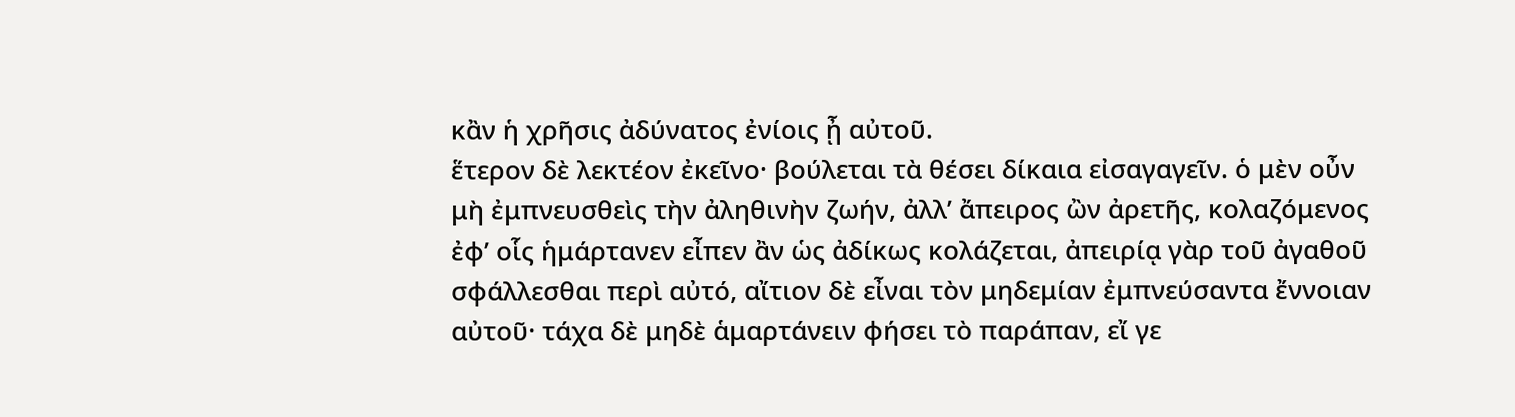κἂν ἡ χρῆσις ἀδύνατος ἐνίοις ᾖ αὐτοῦ.
ἕτερον δὲ λεκτέον ἐκεῖνο· βούλεται τὰ θέσει δίκαια εἰσαγαγεῖν. ὁ μὲν οὖν μὴ ἐμπνευσθεὶς τὴν ἀληθινὴν ζωήν, ἀλλ’ ἄπειρος ὢν ἀρετῆς, κολαζόμενος ἐφ’ οἷς ἡμάρτανεν εἶπεν ἂν ὡς ἀδίκως κολάζεται, ἀπειρίᾳ γὰρ τοῦ ἀγαθοῦ σφάλλεσθαι περὶ αὐτό, αἴτιον δὲ εἶναι τὸν μηδεμίαν ἐμπνεύσαντα ἔννοιαν αὐτοῦ· τάχα δὲ μηδὲ ἁμαρτάνειν φήσει τὸ παράπαν, εἴ γε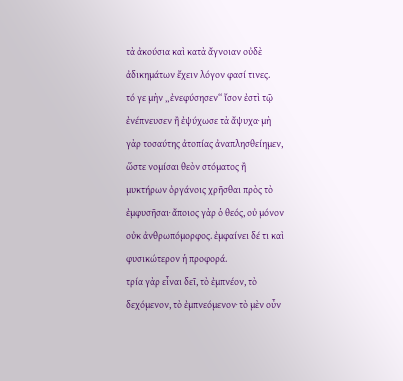τὰ ἀκούσια καὶ κατὰ ἄγνοιαν οὐδὲ ἀδικημάτων ἔχειν λόγον φασί τινες.
τό γε μὴν „ἐνεφύσησεν“ ἴσον ἐστὶ τῷ ἐνέπνευσεν ἢ ἐψύχωσε τὰ ἄψυχα· μὴ γὰρ τοσαύτης ἀτοπίας ἀναπλησθείημεν, ὥστε νομίσαι θεὸν στόματος ἢ μυκτήρων ὀργάνοις χρῆσθαι πρὸς τὸ ἐμφυσῆσαι· ἄποιος γὰρ ὁ θεός, οὐ μόνον οὐκ ἀνθρωπόμορφος. ἐμφαίνει δέ τι καὶ φυσικώτερον ἡ προφορά.
τρία γὰρ εἶναι δεῖ, τὸ ἐμπνέον, τὸ δεχόμενον, τὸ ἐμπνεόμενον· τὸ μὲν οὖν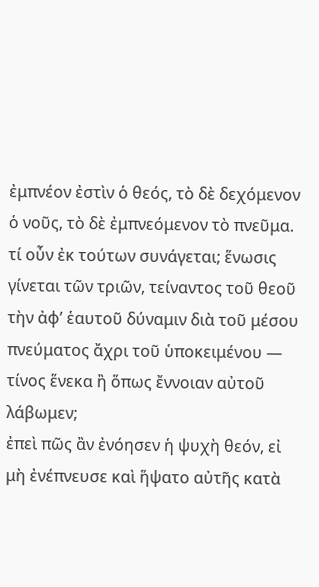ἐμπνέον ἐστὶν ὁ θεός, τὸ δὲ δεχόμενον ὁ νοῦς, τὸ δὲ ἐμπνεόμενον τὸ πνεῦμα. τί οὖν ἐκ τούτων συνάγεται; ἕνωσις γίνεται τῶν τριῶν, τείναντος τοῦ θεοῦ τὴν ἀφ’ ἑαυτοῦ δύναμιν διὰ τοῦ μέσου πνεύματος ἄχρι τοῦ ὑποκειμένου — τίνος ἕνεκα ἢ ὅπως ἔννοιαν αὐτοῦ λάβωμεν;
ἐπεὶ πῶς ἂν ἐνόησεν ἡ ψυχὴ θεόν, εἰ μὴ ἐνέπνευσε καὶ ἥψατο αὐτῆς κατὰ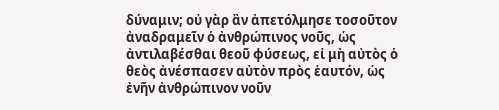δύναμιν; οὐ γὰρ ἂν ἀπετόλμησε τοσοῦτον ἀναδραμεῖν ὁ ἀνθρώπινος νοῦς, ὡς ἀντιλαβέσθαι θεοῦ φύσεως, εἰ μὴ αὐτὸς ὁ θεὸς ἀνέσπασεν αὐτὸν πρὸς ἑαυτόν, ὡς ἐνῆν ἀνθρώπινον νοῦν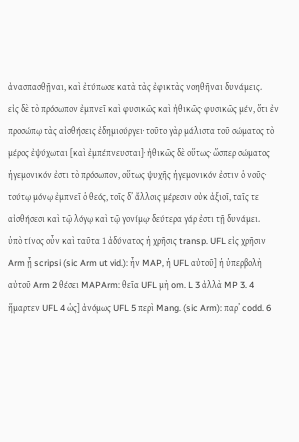ἀνασπασθῇναι, καὶ ἐτύπωσε κατὰ τὰς ἐφικτὰς νοηθῆναι δυνάμεις.
εἰς δὲ τὸ πρόσωπον ἐμπνεῖ καὶ φυσικῶς καὶ ἠθικῶς· φυσικῶς μέν, ὅτι ἐν προσώπῳ τὰς αἰσθήσεις ἐδημιούργει· τοῦτο γὰρ μάλιστα τοῦ σώματος τὸ μέρος ἐψύχωται [καὶ ἐμπέπνευσται]· ἠθικῶς δὲ οὕτως· ὥσπερ σώματος ἡγεμονικόν ἐστι τὸ πρόσωπον, οὕτως ψυχῆς ἡγεμονικόν ἐστιν ὁ νοῦς· τούτῳ μόνῳ ἐμπνεῖ ὁ θεός, τοῖς δ’ ἄλλοις μέρεσιν οὐκ ἀξιοῖ, ταῖς τε αἰσθήσεσι καὶ τῷ λόγῳ καὶ τῷ γονίμῳ· δεύτερα γάρ ἐστι τῇ δυνάμει.
ὑπὸ τίνος οὖν καὶ ταῦτα 1 ἀδύνατος ἡ χρῆσις transp. UFL εἰς χρῆσιν Arm ᾖ scripsi (sic Arm ut vid.): ἦν MAP, ἡ UFL αὐτοῦ] ἡ ὑπερβολὴ αὐτοῦ Arm 2 θέσει MAPArm: θεῖα UFL μὴ om. L 3 ἀλλὰ MP 3. 4 ἥμαρτεν UFL 4 ὡς] ἀνόμως UFL 5 περὶ Mang. (sic Arm): παρ’ codd. 6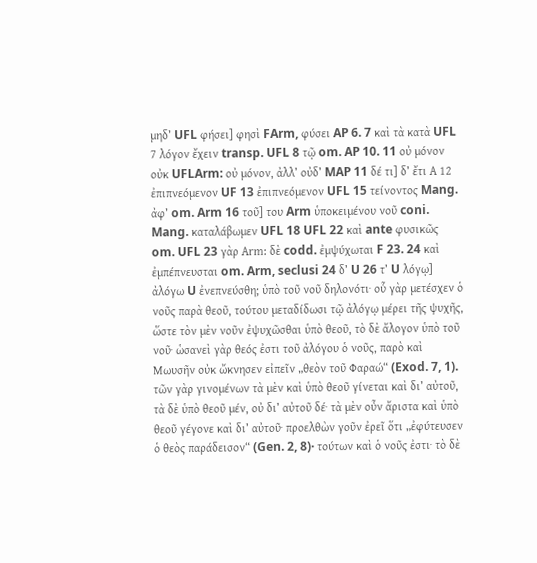μηδ’ UFL φήσει] φησὶ FArm, φύσει AP 6. 7 καὶ τὰ κατὰ UFL 7 λόγον ἔχειν transp. UFL 8 τῷ om. AP 10. 11 οὐ μόνον οὐκ UFLArm: οὐ μόνον, ἀλλ’ οὐδ’ MAP 11 δέ τι] δ’ ἔτι Α 12 ἐπιπνεόμενον UF 13 ἐπιπνεόμενον UFL 15 τείνοντος Mang. ἀφ’ om. Arm 16 τοῦ] του Arm ὑποκειμένου νοῦ coni. Mang. καταλάβωμεν UFL 18 UFL 22 καὶ ante φυσικῶς om. UFL 23 γὰρ Αrm: δὲ codd. ἐμψύχωται F 23. 24 καὶ ἐμπέπνευσται om. Arm, seclusi 24 δ’ U 26 τ’ U λόγῳ] ἀλόγω U ἐνεπνεύσθη; ὑπὸ τοῦ νοῦ δηλονότι· οὗ γὰρ μετέσχεν ὁ νοῦς παρὰ θεοῦ, τούτου μεταδίδωσι τῷ ἀλόγῳ μέρει τῆς ψυχῆς, ὥστε τὸν μὲν νοῦν ἐψυχῶσθαι ὑπὸ θεοῦ, τὸ δὲ ἄλογον ὑπὸ τοῦ νοῦ· ὡσανεὶ γὰρ θεός ἐστι τοῦ ἀλόγου ὁ νοῦς, παρὸ καὶ Μωυσῆν οὐκ ὤκνησεν εἰπεῖν „θεὸν τοῦ Φαραώ“ (Exod. 7, 1).
τῶν γὰρ γινομένων τὰ μὲν καὶ ὑπὸ θεοῦ γίνεται καὶ δι’ αὐτοῦ, τὰ δὲ ὑπὸ θεοῦ μέν, οὐ δι’ αὐτοῦ δέ· τὰ μὲν οὖν ἄριστα καὶ ὑπὸ θεοῦ γέγονε καὶ δι’ αὐτοῦ· προελθὼν γοῦν ἐρεῖ ὅτι „ἐφύτευσεν ὁ θεὸς παράδεισον“ (Gen. 2, 8)· τούτων καὶ ὁ νοῦς ἐστι· τὸ δὲ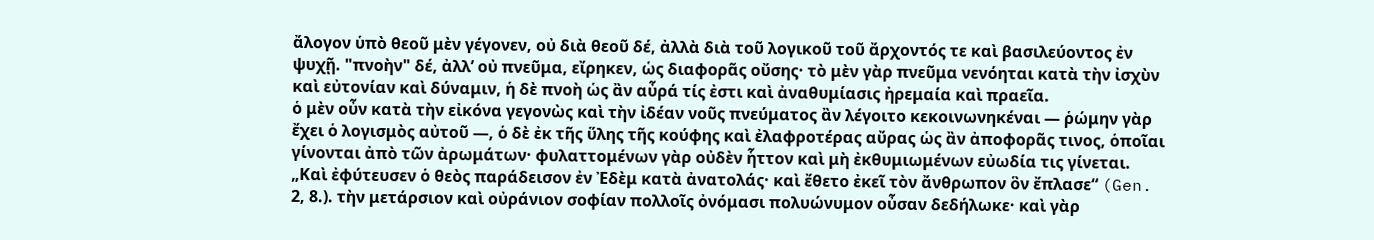ἄλογον ὑπὸ θεοῦ μὲν γέγονεν, οὐ διὰ θεοῦ δέ, ἀλλὰ διὰ τοῦ λογικοῦ τοῦ ἄρχοντός τε καὶ βασιλεύοντος ἐν ψυχῇ. "πνοὴν" δέ, ἀλλ’ οὐ πνεῦμα, εἴρηκεν, ὡς διαφορᾶς οὔσης· τὸ μὲν γὰρ πνεῦμα νενόηται κατὰ τὴν ἰσχὺν καὶ εὐτονίαν καὶ δύναμιν, ἡ δὲ πνοὴ ὡς ἂν αὖρά τίς ἐστι καὶ ἀναθυμίασις ἠρεμαία καὶ πραεῖα.
ὁ μὲν οὖν κατὰ τὴν εἰκόνα γεγονὼς καὶ τὴν ἰδέαν νοῦς πνεύματος ἂν λέγοιτο κεκοινωνηκέναι — ῥώμην γὰρ ἔχει ὁ λογισμὸς αὐτοῦ —, ὁ δὲ ἐκ τῆς ὕλης τῆς κούφης καὶ ἐλαφροτέρας αὔρας ὡς ἂν ἀποφορᾶς τινος, ὁποῖαι γίνονται ἀπὸ τῶν ἀρωμάτων· φυλαττομένων γὰρ οὐδὲν ἧττον καὶ μὴ ἐκθυμιωμένων εὐωδία τις γίνεται.
„Καὶ ἐφύτευσεν ὁ θεὸς παράδεισον ἐν Ἐδὲμ κατὰ ἀνατολάς· καὶ ἔθετο ἐκεῖ τὸν ἄνθρωπον ὃν ἔπλασε“ (Gen. 2, 8.). τὴν μετάρσιον καὶ οὐράνιον σοφίαν πολλοῖς ὀνόμασι πολυώνυμον οὖσαν δεδήλωκε· καὶ γὰρ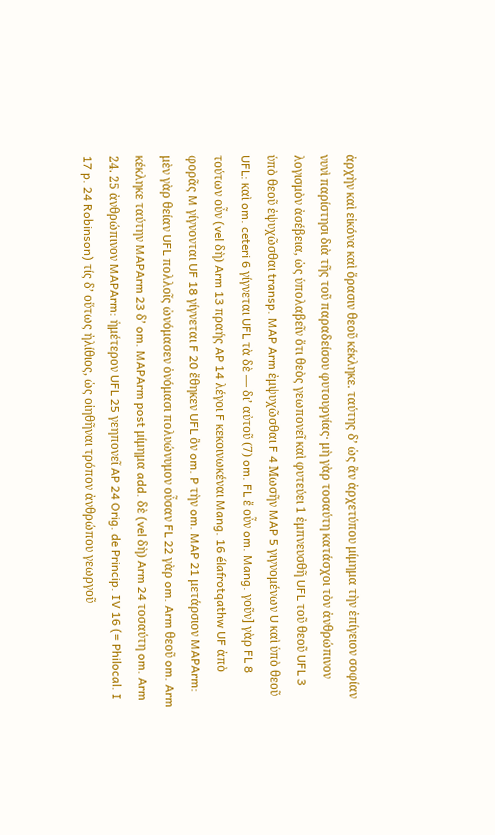ἀρχὴν καὶ εἰκόνα καὶ ὅρασιν θεοῦ κέκληκε. ταύτης δ’ ὡς ἂν ἀρχετύπου μίμημα τὴν ἐπίγειον σοφίαν νυνὶ παρίστησι διὰ τῆς τοῦ παραδείσου φυτουργίας· μὴ γὰρ τοσαύτη κατάσχοι τὸν ἀνθρώπινον λογισμὸν ἀσέβεια, ὡς ὑπολαβεῖν ὅτι θεὸς γεωπονεῖ καὶ φυτεύει 1 ἐμπνευσθῆ UFL τοῦ θεοῦ UFL 3 ὑπὸ θεοῦ ἐψυχῶσθαι transp. MAP Arm ἐμψυχῶσθαι F 4 Μωσῆν MAP 5 γιγνομένων U καὶ ὑπὸ θεοῦ UFL: καὶ om. ceteri 6 γίγνεται UFL τὰ δὲ — δι’ αὐτοῦ (7) om. FL ἔ οὖν om. Mang. γοῦν] γὰρ FL 8 τούτων οὖν (vel δὴ) Arm 13 πραής AP 14 λέγοι F κεκοινωκέναι Mang. 16 élafrotqathw UF ἀπὸ φορᾶς M γίγνονται UF 18 γίγνεται F 20 ἔθηκεν UFL ὃν om. P τὴν om. MAP 21 μετάρσιον MAPArm: μὲν γὰρ θείαν UFL πολλοῖς ὠνόμασεν ὀνόμασι πολυώνυμον οὖσαν FL 22 γὰρ om. Arm θεοῦ om. Arm κέκληκε ταύτην MAPArm 23 δ’ om. MAPArm post μίμημα add. δὲ (vel δὴ) Arm 24 τοσαύτη om. Arm 24. 25 ἀνθρώπινον MAPArm: ἡμέτερον UFL 25 γεηπονεῖ AP 24 Orig. de Princip. IV 16 (= Philocal. I 17 p. 24 Robinson) τίς δ’ οὕτως ἠλίθιος, ὡς οἰηθῆναι τρόπον ἀνθρώπου γεωργοῦ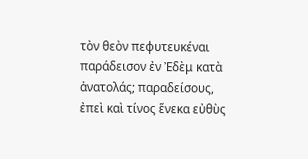τὸν θεὸν πεφυτευκέναι παράδεισον ἐν Ἐδὲμ κατὰ ἀνατολάς; παραδείσους, ἐπεὶ καὶ τίνος ἕνεκα εὐθὺς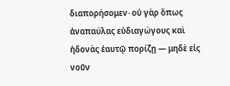διαπορήσομεν· οὐ γὰρ ὅπως ἀναπαύλας εὐδιαγώγους καὶ ἡδονὰς ἑαυτῷ πορίζῃ — μηδὲ εἰς νοῦν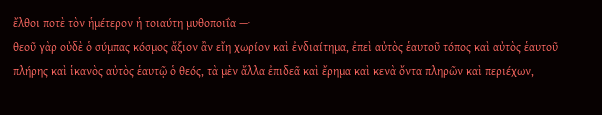ἔλθοι ποτὲ τὸν ἡμέτερον ἡ τοιαύτη μυθοποιΐα —·
θεοῦ γὰρ οὐδὲ ὁ σύμπας κόσμος ἄξιον ἂν εἴη χωρίον καὶ ἐνδιαίτημα, ἐπεὶ αὐτὸς ἑαυτοῦ τόπος καὶ αὐτὸς ἑαυτοῦ πλήρης καὶ ἱκανὸς αὐτὸς ἑαυτῷ ὁ θεός, τὰ μὲν ἄλλα ἐπιδεᾶ καὶ ἔρημα καὶ κενὰ ὄντα πληρῶν καὶ περιέχων,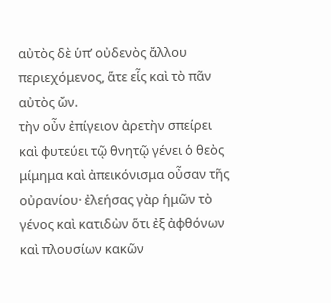αὐτὸς δὲ ὑπ’ οὐδενὸς ἄλλου περιεχόμενος, ἅτε εἷς καὶ τὸ πᾶν αὐτὸς ὤν.
τὴν οὖν ἐπίγειον ἀρετὴν σπείρει καὶ φυτεύει τῷ θνητῷ γένει ὁ θεὸς μίμημα καὶ ἀπεικόνισμα οὖσαν τῆς οὐρανίου· ἐλεήσας γὰρ ἡμῶν τὸ γένος καὶ κατιδὼν ὅτι ἐξ ἀφθόνων καὶ πλουσίων κακῶν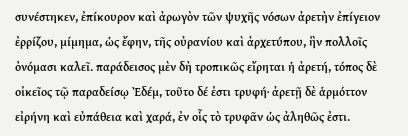συνέστηκεν, ἐπίκουρον καὶ ἀρωγὸν τῶν ψυχῆς νόσων ἀρετὴν ἐπίγειον ἐρρίζου, μίμημα, ὡς ἔφην, τῆς οὐρανίου καὶ ἀρχετύπου, ἣν πολλοῖς ὀνόμασι καλεῖ. παράδεισος μὲν δὴ τροπικῶς εἴρηται ἡ ἀρετή, τόπος δὲ οἰκεῖος τῷ παραδείσῳ Ἐδέμ, τοῦτο δέ ἐστι τρυφή· ἀρετῇ δὲ ἁρμόττον εἰρήνη καὶ εὐπάθεια καὶ χαρά, ἐν οἷς τὸ τρυφᾶν ὡς ἀληθῶς ἐστι.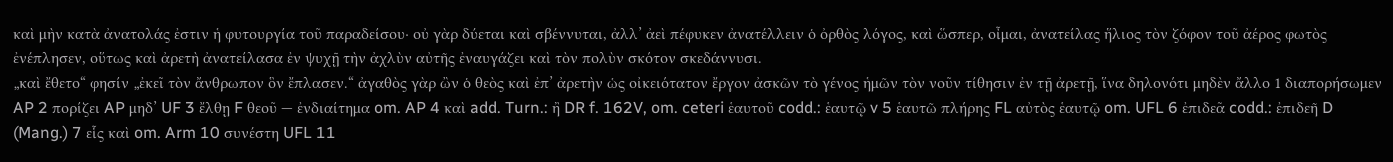καὶ μὴν κατὰ ἀνατολάς ἐστιν ἡ φυτουργία τοῦ παραδείσου· οὐ γὰρ δύεται καὶ σβέννυται, ἀλλ’ ἀεὶ πέφυκεν ἀνατέλλειν ὁ ὀρθὸς λόγος, καὶ ὥσπερ, οἶμαι, ἀνατείλας ἥλιος τὸν ζόφον τοῦ ἀέρος φωτὸς ἐνέπλησεν, οὕτως καὶ ἀρετὴ ἀνατείλασα ἐν ψυχῇ τὴν ἀχλὺν αὐτῆς ἐναυγάζει καὶ τὸν πολὺν σκότον σκεδάννυσι.
„καὶ ἔθετο“ φησίν „ἐκεῖ τὸν ἄνθρωπον ὃν ἔπλασεν.“ ἀγαθὸς γὰρ ὢν ὁ θεὸς καὶ ἐπ’ ἀρετὴν ὡς οἰκειότατον ἔργον ἀσκῶν τὸ γένος ἡμῶν τὸν νοῦν τίθησιν ἐν τῇ ἀρετῇ, ἵνα δηλονότι μηδὲν ἄλλο 1 διαπορήσωμεν AP 2 πορίζει AP μηδ’ UF 3 ἔλθῃ F θεοῦ — ἐνδιαίτημα om. AP 4 καὶ add. Turn.: ἢ DR f. 162V, om. ceteri ἑαυτοῦ codd.: ἑαυτῷ v 5 ἑαυτῶ πλήρης FL αὐτὸς ἑαυτῷ om. UFL 6 ἐπιδεᾶ codd.: ἐπιδεῆ D (Mang.) 7 εἷς καὶ om. Arm 10 συνέστη UFL 11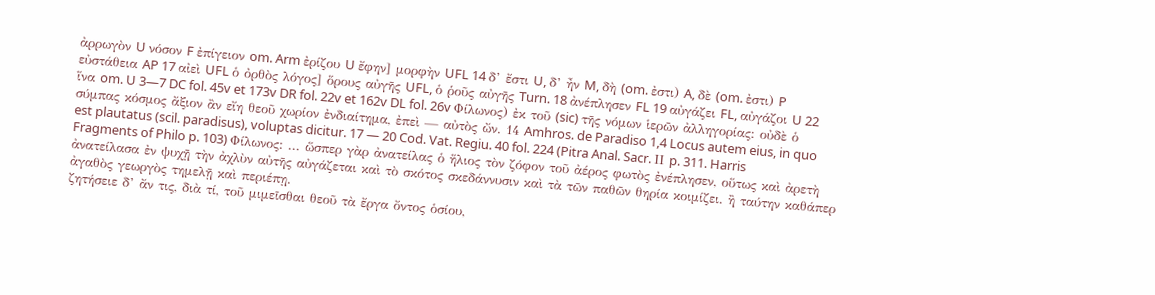ἀρρωγὸν U νόσον F ἐπίγειον om. Arm ἐρίζου U ἔφην] μορφὴν UFL 14 δ’ ἔστι U, δ’ ἦν M, δὴ (om. ἐστι) A, δὲ (om. ἐστι) P εὐστάθεια AP 17 αἰεὶ UFL ὁ ὀρθὸς λόγος] ὅρους αὐγῆς UFL, ὁ ῥοῦς αὐγῆς Turn. 18 ἀνέπλησεν FL 19 αὐγάζει FL, αὐγάζοι U 22 ἵνα om. U 3—7 DC fol. 45v et 173v DR fol. 22v et 162v DL fol. 26v Φίλωνος) ἐκ τοῦ (sic) τῆς νόμων ἱερῶν ἀλληγορίας: οὐδὲ ὁ σύμπας κόσμος ἄξιον ἂν εἴη θεοῦ χωρίον ἐνδιαίτημα, ἐπεὶ — αὐτὸς ὤν. 14 Amhros. de Paradiso 1,4 Locus autem eius, in quo est plautatus (scil. paradisus), voluptas dicitur. 17 — 20 Cod. Vat. Regiu. 40 fol. 224 (Pitra Anal. Sacr. ΙΙ p. 311. Harris Fragments of Philo p. 103) Φίλωνος: ... ὥσπερ γὰρ ἀνατείλας ὁ ἥλιος τὸν ζόφον τοῦ ἀέρος φωτὸς ἐνέπλησεν, οὕτως καὶ ἀρετὴ ἀνατείλασα ἐν ψυχῇ τὴν ἀχλὺν αὐτῆς αὐγάζεται καὶ τὸ σκότος σκεδάννυσιν καὶ τὰ τῶν παθῶν θηρία κοιμίζει. ἢ ταύτην καθάπερ ἀγαθὸς γεωργὸς τημελῇ καὶ περιέπῃ.
ζητήσειε δ’ ἄν τις, διὰ τί, τοῦ μιμεῖσθαι θεοῦ τὰ ἔργα ὄντος ὁσίου,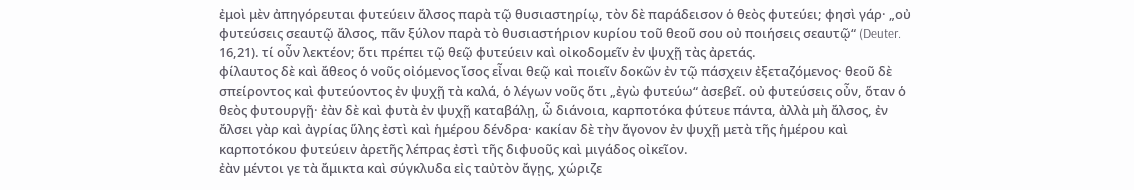ἐμοὶ μὲν ἀπηγόρευται φυτεύειν ἄλσος παρὰ τῷ θυσιαστηρίῳ, τὸν δὲ παράδεισον ὁ θεὸς φυτεύει; φησὶ γάρ· „οὐ φυτεύσεις σεαυτῷ ἄλσος, πᾶν ξύλον παρὰ τὸ θυσιαστήριον κυρίου τοῦ θεοῦ σου οὐ ποιήσεις σεαυτῷ“ (Deuter. 16,21). τί οὖν λεκτέον; ὅτι πρέπει τῷ θεῷ φυτεύειν καὶ οἰκοδομεῖν ἐν ψυχῇ τὰς ἀρετάς.
φίλαυτος δὲ καὶ ἄθεος ὁ νοῦς οἰόμενος ἴσος εἶναι θεῷ καὶ ποιεῖν δοκῶν ἐν τῷ πάσχειν ἐξεταζόμενος· θεοῦ δὲ σπείροντος καὶ φυτεύοντος ἐν ψυχῇ τὰ καλά, ὁ λέγων νοῦς ὅτι „ἐγὼ φυτεύω“ ἀσεβεῖ. οὐ φυτεύσεις οὖν, ὅταν ὁ θεὸς φυτουργῇ· ἐὰν δὲ καὶ φυτὰ ἐν ψυχῇ καταβάλῃ, ὦ διάνοια, καρποτόκα φύτευε πάντα, ἀλλὰ μὴ ἄλσος, ἐν ἄλσει γὰρ καὶ ἀγρίας ὕλης ἐστὶ καὶ ἡμέρου δένδρα· κακίαν δὲ τὴν ἄγονον ἐν ψυχῇ μετὰ τῆς ἡμέρου καὶ καρποτόκου φυτεύειν ἀρετῆς λέπρας ἐστὶ τῆς διφυοῦς καὶ μιγάδος οἰκεῖον.
ἐὰν μέντοι γε τὰ ἄμικτα καὶ σύγκλυδα εἰς ταὐτὸν ἄγῃς, χώριζε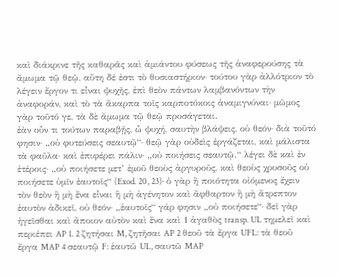καὶ διάκρινε τῆς καθαρᾶς καὶ ἀμιάντου φύσεως τῆς ἀναφερούσης τὰ ἄμωμα τῷ θεῷ, αὕτη δέ ἐστι τὸ θυσιαστήριον· τούτου γὰρ ἀλλότριον τὸ λέγειν ἔργον τι εἶναι ψυχῆς, ἐπὶ θεὸν πάντων λαμβανόντων τὴν ἀναφοράν, καὶ τὸ τὰ ἄκαρπα τοῖς καρποτόκοις ἀναμιγνύναι· μῶμος γὰρ τοῦτό γε, τὰ δὲ ἄμωμα τῷ θεῷ προσάγεται.
ἐὰν οὖν τι τούτων παραβῇς, ὦ ψυχή, σαυτὴν βλάψεις, οὐ θεόν· διὰ τοῦτό φησιν· „οὐ φυτεύσεις σεαυτῷ“· θεῷ γὰρ οὐδεὶς ἐργάζεται, καὶ μάλιστα τὰ φαῦλα· καὶ ἐπιφέρει πάλιν· „οὐ ποιήσεις σεαυτῷ.“ λέγει δὲ καὶ ἐν ἑτέροις· „οὐ ποιήσετε μετ’ ἐμοῦ θεοὺς ἀργυροῦς, καὶ θεοὺς χρυσοῦς οὐ ποιήσετε ὑμῖν ἑαυτοῖς“ (Exod. 20, 23)· ὁ γὰρ ἢ ποιότητα οἰόμενος ἔχειν τὸν θεὸν ἢ μὴ ἕνα εἶναι ἢ μὴ ἀγένητον καὶ ἄφθαρτον ἢ μὴ ἄτρεπτον ἑαυτὸν ἀδικεῖ, οὐ θεόν· „ἑαυτοῖς“ γάρ φησιν „οὐ ποιήσετε“· δεῖ γὰρ ἡγεῖσθαι καὶ ἄποιον αὐτὸν καὶ ἕνα καὶ 1 ἀγαθὸς transp. UL τημελεῖ καὶ περιέπει AP 1. 2 ζητήσαι M, ζητῆσαι AP 2 θεοῦ τὰ ἔργα UFL: τὰ θεοῦ ἔργα MAP 4 σεαυτῷ F: ἑαυτῶ UL, σαυτῶ MAP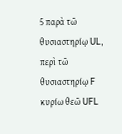5 παρὰ τῶ θυσιαστηρίῳ UL, περὶ τῶ θυσιαστηρίῳ F κυρίω θεῶ UFL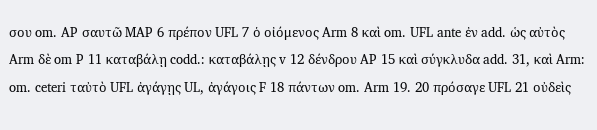σου om. AP σαυτῶ MAP 6 πρέπον UFL 7 ὁ οἰόμενος Arm 8 καὶ om. UFL ante ἐν add. ὡς αὐτὸς Arm δὲ om P 11 καταβάλῃ codd.: καταβάλῃς v 12 δένδρου AP 15 καὶ σύγκλυδα add. 31, καὶ Arm: om. ceteri ταὐτὸ UFL ἀγάγῃς UL, ἀγάγοις F 18 πάντων om. Arm 19. 20 πρόσαγε UFL 21 οὐδεὶς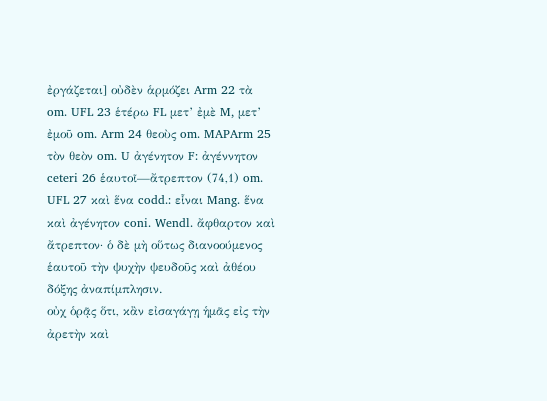ἐργάζεται] οὐδὲν ἁρμόζει Arm 22 τὰ om. UFL 23 ἑτέρω FL μετ’ ἐμὲ M, μετ’ ἐμοῦ om. Arm 24 θεοὺς om. MAPArm 25 τὸν θεὸν om. U ἀγένητον F: ἀγέννητον ceteri 26 ἑαυτοῖ—ἄτρεπτον (74,1) om. UFL 27 καὶ ἕνα codd.: εἷναι Mang. ἕνα καὶ ἀγένητον coni. Wendl. ἄφθαρτον καὶ ἄτρεπτον· ὁ δὲ μὴ οὕτως διανοούμενος ἑαυτοῦ τὴν ψυχὴν ψευδοῦς καὶ ἀθέου δόξης ἀναπίμπλησιν.
οὐχ ὁρᾷς ὅτι, κἂν εἰσαγάγῃ ἡμᾶς εἰς τὴν ἀρετὴν καὶ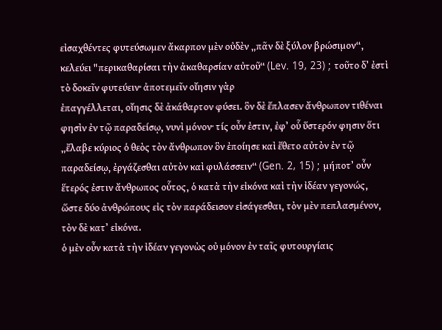εἰσαχθέντες φυτεύσωμεν ἄκαρπον μὲν οὐδὲν „πᾶν δὲ ξύλον βρώσιμον“, κελεύει "περικαθαρίσαι τὴν ἀκαθαρσίαν αὐτοῦ“ (Lev. 19, 23) ; τοῦτο δ’ ἐστὶ τὸ δοκεῖν φυτεύειν· ἀποτεμεῖν οἴησιν γὰρ
ἐπαγγέλλεται, οἴησις δὲ ἀκάθαρτον φύσει. ὃν δὲ ἔπλασεν ἄνθρωπον τιθέναι φησὶν ἐν τῷ παραδείσῳ, νυνὶ μόνον· τίς οὖν ἐστιν, ἐφ’ οὗ ὕστερόν φησιν ὅτι „ἔλαβε κύριος ὁ θεὸς τὸν ἄνθρωπον ὃν ἐποίησε καὶ ἔθετο αὐτὸν ἐν τῷ παραδείσῳ, ἐργάζεσθαι αὐτὸν καὶ φυλάσσειν“ (Gen. 2, 15) ; μήποτ’ οὖν ἕτερός ἐστιν ἄνθρωπος οὗτος, ὁ κατὰ τὴν εἰκόνα καὶ τὴν ἰδέαν γεγονώς, ὥστε δύο ἀνθρώπους εἰς τὸν παράδεισον εἰσάγεσθαι, τὸν μὲν πεπλασμένον, τὸν δὲ κατ’ εἰκόνα.
ὁ μὲν οὖν κατὰ τὴν ἰδέαν γεγονὼς οὐ μόνον ἐν ταῖς φυτουργίαις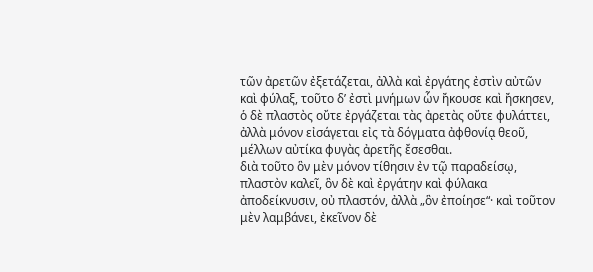τῶν ἀρετῶν ἐξετάζεται, ἀλλὰ καὶ ἐργάτης ἐστὶν αὐτῶν καὶ φύλαξ, τοῦτο δ’ ἐστὶ μνήμων ὧν ἤκουσε καὶ ἤσκησεν, ὁ δὲ πλαστὸς οὔτε ἐργάζεται τὰς ἀρετὰς οὔτε φυλάττει, ἀλλὰ μόνον εἰσάγεται εἰς τὰ δόγματα ἀφθονίᾳ θεοῦ, μέλλων αὐτίκα φυγὰς ἀρετῆς ἔσεσθαι.
διὰ τοῦτο ὃν μὲν μόνον τίθησιν ἐν τῷ παραδείσῳ, πλαστὸν καλεῖ, ὃν δὲ καὶ ἐργάτην καὶ φύλακα ἀποδείκνυσιν, οὐ πλαστόν, ἀλλὰ „ὃν ἐποίησε“· καὶ τοῦτον μὲν λαμβάνει, ἐκεῖνον δὲ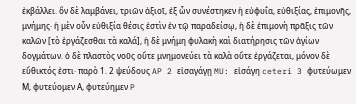ἐκβάλλει. ὃν δὲ λαμβάνει, τριῶν ἀξιοῖ, ἐξ ὧν συνέστηκεν ἡ εὐφυΐα, εὐθιξίας, ἐπιμονῆς, μνήμης· ἡ μὲν οὖν εὐθιξία θέσις ἐστὶν ἐν τῷ παραδείσῳ, ἡ δὲ ἐπιμονὴ πρᾶξις τῶν καλῶν [τὸ ἐργάζεσθαι τὰ καλά], ἡ δὲ μνήμη φυλακὴ καὶ διατήρησις τῶν ἁγίων δογμάτων. ὁ δὲ πλαστὸς νοῦς οὔτε μνημονεύει τὰ καλὰ οὔτε ἐργάζεται, μόνον δὲ εὔθικτός ἐστι· παρὸ 1. 2 ψεύδους AP 2 εἰσαγάγῃ MU: εἰσάγη ceteri 3 φυτεύωμεν Μ, φυτεύομεν Α, φυτεύημεν P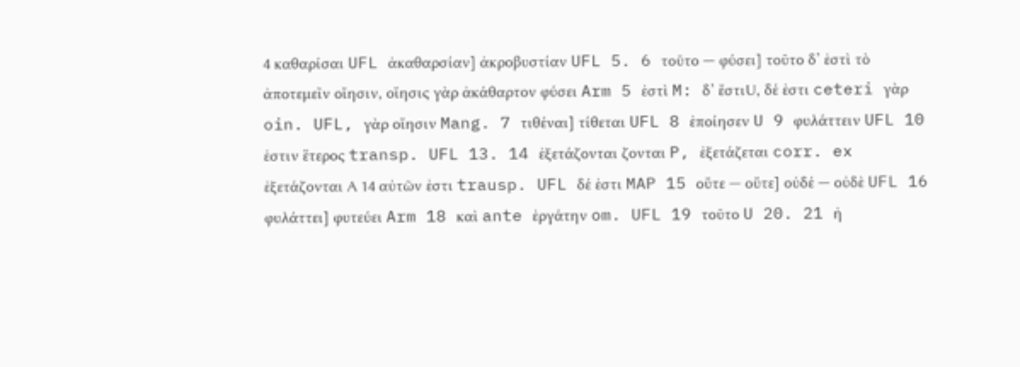4 καθαρίσαι UFL ἀκαθαρσίαν] ἀκροβυστίαν UFL 5. 6 τοῦτο — φύσει] τοῦτο δ’ ἐστὶ τὸ ἀποτεμεῖν οἴησιν, οἴησις γὰρ ἀκάθαρτον φύσει Arm 5 ἐστὶ M: δ’ ἔστιU, δέ ἐστι ceteri γὰρ oin. UFL, γὰρ οἴησιν Mang. 7 τιθέναι] τίθεται UFL 8 ἐποίησεν U 9 φυλάττειν UFL 10 ἐστιν ἕτερος transp. UFL 13. 14 ἐξετάζονται ζονται P, ἐξετάζεται corr. ex ἐξετάζονται Α 14 αὐτῶν ἐστι trausp. UFL δέ ἐστι MAP 15 οὔτε — οὔτε] οὐδέ — οὐδὲ UFL 16 φυλάττει] φυτεύει Arm 18 καὶ ante ἐργάτην om. UFL 19 τοῦτο U 20. 21 ἡ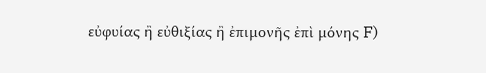εὐφυίας ἢ εὐθιξίας ἢ ἐπιμονῆς ἐπὶ μόνης F)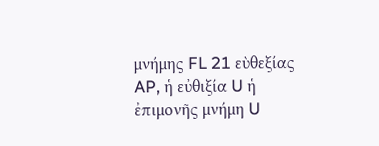μνήμης FL 21 εὺθεξίας AP, ἡ εὐθιξία U ἡ ἐπιμονῆς μνήμη U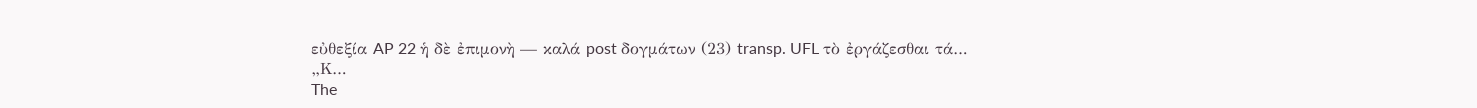εὐθεξία AP 22 ἡ δὲ ἐπιμονὴ — καλά post δογμάτων (23) transp. UFL τὸ ἐργάζεσθαι τά…
„Κ…
The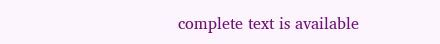complete text is available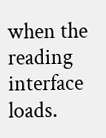when the reading interface loads.